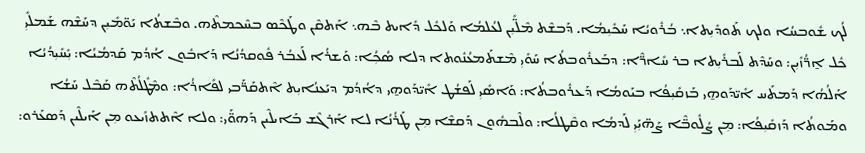ܠܳܟ ܫܽܘܒܚܳܐ ܘܠܟ ܬܰܘܕܺܝܼܬܐ܆ ܒܳܪܽܘܝܳܐ ܚܰܟܺܝܼܡܳܐ. ܕܰܒܫܶܬ ܡܶܠ̈ܺܝܼܢ ܠܥܳܠܡܳܐ ܘܰܠܟܽܠ ܕܺܐܝܬ ܒܶܗ܆ ܐܰܬܩܶܢ ܘܛܰܟܶܣ ܒܚܶܟܡܬܶܗ. ܘܒܶܫܬܳܐ ܝܰܘ̈ܡܺܝܼܢ ܕܚܰܫܶܗ ܫܰܡܠܺܝܼ ܟܽܠ ܐ̱ܪ̈ܳܙܺܝܼܢ: ܘܚܰܕܶܬ ܠܰܒܪܺܝܼܬܐ ܒܪ ܚܺܐܪ̈ܶܐ: ܕܒܰܥܪܽܘܒܬܳܐ ܚܰܘܺܝܼ ܡܶܫܬܰܡܥܳܢܽܘܬܐ ܕܠܐ ܣܳܟܼܳܐ: ܘܰܫܪܳܐ ܠܰܥܒܳܪ ܦܽܘܩܕܳܢܳܐ ܕܰܐܒܽܘܢ ܐܳܕܳܡ ܩܰܕܡܳܝܳܐ: ܝܼܺܚܺܝܼܕܳܝܳܐ ܐܰܠܳܗܳܐ ܕܰܡܬܰܚ ܐܺܝ̈ܕܰܘܗ̱ܝ ܒܰܙܩܺܝܼܦܳܐ ܒܝܰܘܡܳܐ ܕܰܥܪܽܘܒܬܳܐ: ܘܰܐܣܺܝܼ ܠܰܦܫܳܛ ܐܺܝ̈ܕܰܘܗ̱ܝ ܕܐܳܕܳܡ ܕܝܰܥܢܳܐܝܼܬ ܐܶܬܩܰܪ̈ܰܒܝ ܠܦܺܐܪܳܐ: ܘܡܶܛܽܠܳܬܶܗ ܩܰܒܶܠ ܚܰܫܳܐ ܘܡܰܘܬܳܐ ܕܰܙܩܺܝܼܦܳܐ: ܡܼܢ ܨܳܠܽܘܒ̈ܶܐ ܨܰܗ̈ܝܼܰܝܼ ܠܰܕܡܳܐ ܘܩܶܛܠܳܐ: ܘܠܶܒܗܽܘܢ ܕܰܩܫܶܐ ܡܼܢ ܛܰܪܳܢܳܐ ܠܐ ܐܰܪܓܶܫ ܒܰܐܝܠܶܝܢ ܕܰܗܘ̈ܰܝ: ܘܠܐ ܐܶܬܬܙܺܝܥܘ ܡܼܢ ܐܰܝܠܶܝܢ ܕܰܣܥܰܪܘ: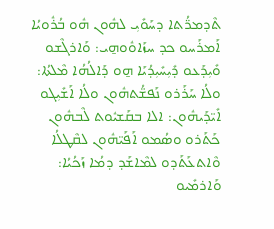ܬܶܕܡܪ̈ܳܬܐ ܕܚܰܘܺܝܼ ܠܗܽܘܢ ܗܽܘ ܒܳܪܽܘܝܳܐ ܐܰܡܪܰܚܘ ܟܕ ܚܙܰܐܘܽܘܗ̱ܝ: ܘܰܐܪܓܶܫܘ ܘܺܝܼܕܰܥܘ ܕܺܝܼܚܺܝܼܕܳܝܰܐ ܗ̱ܘ ܕܰܐܠܳܗܳܐ ܡܶܠܬܳܐ: ܘܠܳܐ ܚܰܪܰܪܘ ܢܰܦܫ̈ܳܬܗܽܘܢ ܘܠܳܐ ܐܰܫܺܝܼܓܘ ܐܺܝ̈ܕܰܝܗܽܘܢ: ܐܠܐ ܒܩܰܫܝܽܘܬ ܠܶܒܗܽܘܢ ܟܰܬܰܪܘ ܘܣܳܡܘ ܐܰܦܰܝ̈ܗܽܘܢ ܠܩܶܛܠܳܐ ܘܶܐܬܥܰܬܰܕܘ ܠܡܶܐܫܰܕ ܕܡܳܐ ܙܰܟܳܝܳܐ: ܘܰܐܪܡܺܝܘ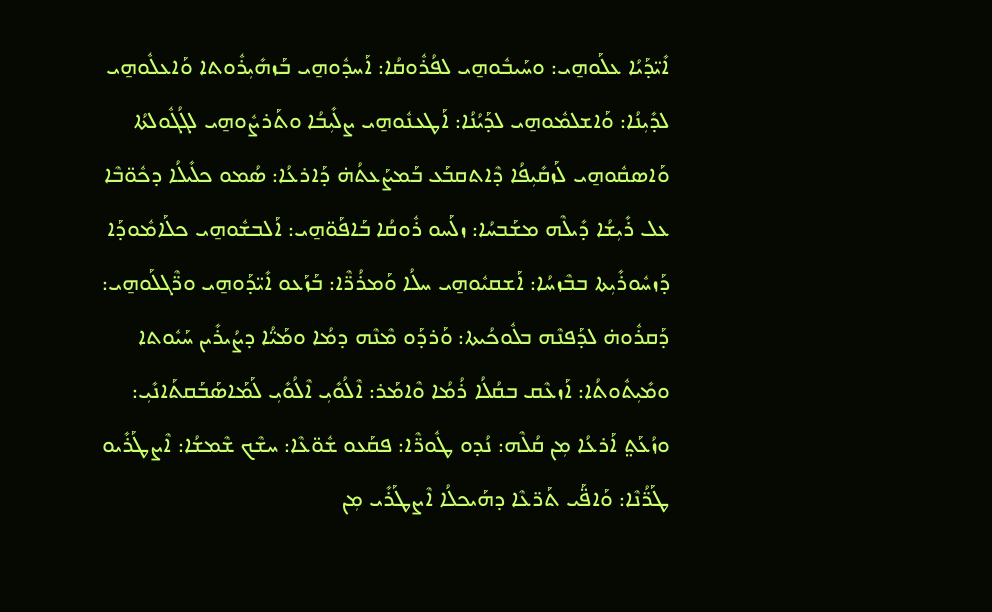ܐܺܝ̈ܕܰܝܳܐ ܥܠܰܘܗ̱ܝ: ܘܚܰܝܒܽܘܗ̱ܝ ܠܦܳܪܽܘܩܳܐ: ܐܰܚܕܽܘܗ̱ܝ ܒܰܙܗܺܝܼܪܽܘܬܐ ܘܰܐܥܠܽܘܗ̱ܝ ܠܕܺܝܼܢܳܐ: ܘܰܐܫܠܡܽܘܗ̱ܝ ܠܕܰܝܳܢܳܐ: ܐܰܛܥܢܽܘܗ̱ܝ ܨܠܺܝܼܒܳܐ ܘܬܰܪܨܽܘܗ̱ܝ ܠܓܳܓܽܘܠܬܳܐ ܘܰܐܣܩܽܘܗ̱ܝ ܠܰܙܩܺܝܼܦܳܐ ܕܶܐܬܩܒܰܥ ܒܰܡܨܰܥܬܳܗ̇ ܕܰܐܪܥܳܐ: ܣܳܡܘ ܟܠܺܝܠܳܐ ܕܟܽܘ̈ܒܶܐ ܥܠ ܪܺܝܼܫܳܐ ܕܺܝܠܶܗ ܡܫܰܒܚܳܐ: ܙܠܰܚܘ ܪܽܘܩܳܐ ܒܰܐܦܰܘ̈ܗ̱ܝ: ܐܰܠܒܫܽܘܗ̱ܝ ܟܠܰܐܡܽܘܕܰܐ ܕܰܙܚܽܘܪܺܝܼܬܐ ܒܒܶܙܚܳܐ: ܐܰܫܩܝܽܘܗ̱ܝ ܚܠܳܐ ܘܰܡܪܳܪ̈ܶܐ: ܒܰܙܰܥܘ ܐܺܝ̈ܕܰܘܗ̱ܝ ܘܪ̈ܶܓܠܰܘܗ̱ܝ: ܕܰܩܪܽܘܗ̇ ܠܕܰܦܢܶܗ ܒܠܽܘܟܳܝܬܐ: ܘܰܪܕܰܘ ܡܶܢܶܗ ܕܡܳܐ ܘܡܰܝ̈ܳܐ ܕܨܳܝܪܺܝܢ ܚܰܝܽܘܬܐ ܘܡܺܝܼܬܽܘܬܳܐ: ܐܰܙܥܶܩ ܒܩܳܠܳܐ ܪܳܡܳܐ ܘܶܐܡܰܪ: ܐܶܠܳܘܺܝܼ ܐܶܠܳܘܺܝܼ ܠܰܡܰܐܣܰܒܰܩܬܰܐܢܺܝܼ: ܘܙܳܥܰܬ݀ ܐܰܪܥܳܐ ܡܼܢ ܩܳܠܶܗ: ܢܳܕܘ ܛܽܘܪ̈ܶܐ: ܦܩܰܥܘ ܫܽܘ̈ܥܶܐ: ܚܫܶܟ ܫܶܡܫܳܐ: ܐܶܨܛܰܪܺܝܘ ܛܰܪ̈ܳܢܶܐ: ܘܰܐܦ̈ܰܝ ܬܰܪ̈ܥܶܐ ܕܗܰܝܟܠܳܐ ܐܶܨܛܰܪܺܝ ܡܼܢ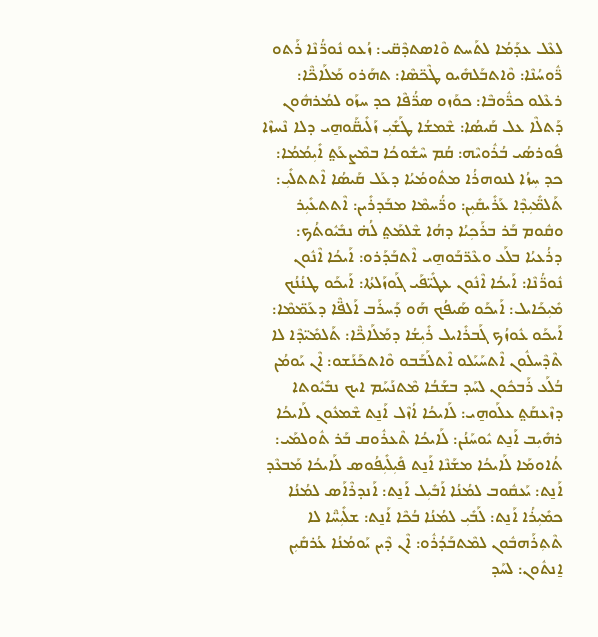ܠܥܶܠ ܥܕܰܡܳܐ ܠܬܰܚܬ ܘܶܐܣܬܕܶܩ̈ܝ: ܙܳܥܘ ܢܽܘܪ̈ܳܢܶܐ ܪܰܬܘ ܪ̈ܽܘܚܳܢܶܐ: ܘܶܐܬܒܰܠܗܺܝܘ ܛܶܟ̈ܣܶܐ: ܬܗܰܪܘ ܡܰܠܰܐܟ̈ܶܐ: ܪܥܶܠܘ ܟܪ̈ܽܘܒܶܐ: ܟܘܰܙܘ ܣܪ̈ܳܦܶܐ ܟܕ ܚܙܰܘ ܠܡܳܪܗܽܘܢ ܕܰܬܠܶܐ ܥܠ ܩܰܝܣܳܐ: ܫܶܡܫܳܐ ܛܰܫܺܝܼ ܙܰܠܺܝܩ̈ܰܘܗ̱ܝ ܕܠܐ ܢܶܚܙܶܐ ܦܽܘܪܣܳܝ ܒܳܪܽܘܝܶܗ: ܩܳܡ ܚܶܫܽܘܟܳܐ ܒܡܶܨܥܰܬ݀ ܐܺܝܼܡܳܡܳܐ: ܟܕ ܚܼܙܳܐ ܠܢܘܗܪܳܐ ܡܬܽܘܡܳܝܳܐ ܕܥܰܠ ܩܰܝܣܳܐ ܐܶܬܬܠܺܝܼ: ܬܰܠܡ̈ܺܝܼܕܶܐ ܥܰܪܺܝܩܺܝܼܢ: ܘܪ̈ܳܚܡܶܐ ܡܒܰܕܪܺܝܢ: ܐܶܬܬܥܺܝܼܪ ܘܩܽܘܡ ܒܰܪ ܒܪܰܟܼܝܳܐ ܕܗܳܐ ܫܶܠܡܰܬ݀ ܠܳܗ̇ ܢܒܺܝܽܘܬܳܟ: ܕܪܳܥܝܳܐ ܒܠܰܥ ܘܥܶܪ̈ܒܰܘܗ̱ܝ ܐܶܬܒܰܕܰܪܘ: ܐܰܝܟܳܐ ܐܶܢܽܘܢ ܢܽܘܪ̈ܳܢܶܐ: ܐܰܝܟܳܐ ܐܶܢܽܘܢ ܥܛܺܝ̈ܦܰܝ ܓܰܘܙܰܠܬܳܐ: ܐܰܝܟܰܘ ܛܢܳܢܳܟ ܡܺܝܼܟܰܐܝܠ: ܐܰܝܟܰܘ ܣܰܝܦܳܟ ܗܰܘ ܕܰܚܪܰܒ ܐܰܠܦ̈ܶܐ ܕܥܰܡ̈ܡܶܐ: ܐܰܝܟܰܘ ܥܽܘܙܳܟ ܓܰܒܪܺܐܝܠ ܪܺܝܼܫܳܐ ܕܡܰܠܰܐܟ̈ܶܐ: ܬܰܠܡܺܝ̈ܕܶܐ ܠܐ ܬܶܕܶܚܠܽܘܢ ܐܶܬܚܰܝܰܠܘ ܐܶܬܠܰܒܰܒܘ ܘܶܐܬܟܰܢܰܫܘ: ܐܶܢ ܝܰܘܡܳܢ ܒܳܠܰܥ ܪܰܒܟܽܘܢ ܠܚܰܕ ܒܫܰܒܳܐ ܡܶܬܢܰܚܰܡ ܐܝܟ ܢܒܺܝܽܘܬܐ ܕܙܶܥܩܰܬ݀ ܥܠܰܘܗ̱ܝ: ܠܰܐܝܟܳܐ ܐܳܙܶܠ ܐܰܢ̱ܬ ܫܶܡܥܽܘܢ ܠܰܐܝܟܳܐ ܪܗܺܝܼܒ ܐܰܢ̱ܬ ܝܽܘܚܰܢܳܢ: ܠܰܐܝܟܳܐ ܬܶܥܪܽܘܩ ܒܰܪ ܬܽܘܠܡܰܝ: ܬܳܐܘܡܰܐ ܠܰܐܝܟܳܐ ܡܫܰܢܶܐ ܐܰܢ̱ܬ ܦܺܝܼܠܺܝܼܦܳܘܣ ܠܰܐܝܟܳܐ ܡܰܒܥܶܕ ܐܰܢ̱ܬ: ܝܰܥܩܽܘܒ ܠܡܳܢܳܐ ܐܰܒܺܝܼܠ ܐܰܢ̱ܬ: ܐܰܢܕܪܶܐܰܣ ܠܡܳܢܳܐ ܟܡܺܝܼܪܳܐ ܐܰܢ̱ܬ: ܠܰܒܺܝܼ ܠܡܳܢܳܐ ܒܳܟܶܐ ܐܰܢ̱ܬ: ܫܠܺܝܼܚ̈ܶܐ ܠܐ ܬܶܬܼܪܰܗܒܽܘܢ ܠܡܶܬܒܰܕܳܪܽܘ: ܐܶܢ ܕܶܝܢ ܝܰܘܡܳܢܳܐ ܥܳܪܩܺܝܼܢ ܐ̱ܢܬܽܘܢ: ܠܚܰܕ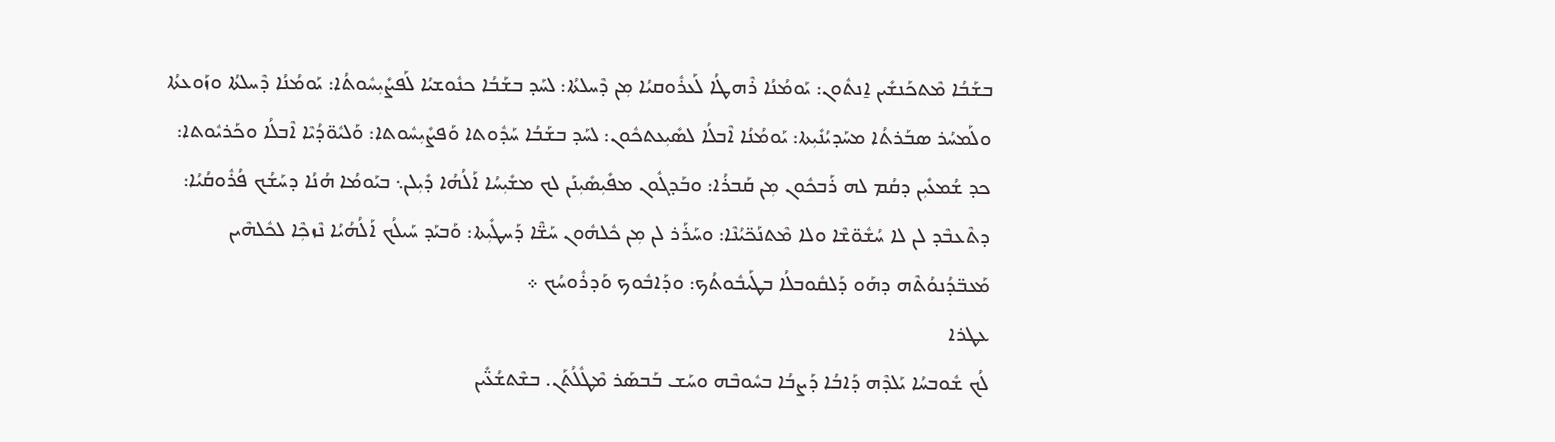ܒܫܰܒܳܐ ܡܶܬܟܰܢܫܺܝܢ ܐ̱ܢܬܽܘܢ: ܝܰܘܡܳܢܳܐ ܪܶܗܛܳܐ ܠܰܥܪܽܘܩܝܳܐ ܡܼܢ ܕܶܚܠܬܳܐ: ܠܚܰܕ ܒܫܰܒܳܐ ܟܢܽܘܫܝܳܐ ܠܰܦܨܺܝܼܚܽܘܬܳܐ: ܝܰܘܡܳܢܳܐ ܕܶܚܠܬܳܐ ܘܙܰܘܥܬܳܐ ܘܠܰܡܚܳܪ ܣܒܰܪܬܳܐ ܡܚܰܕܝܳܢܺܝܼܬܐ: ܝܰܘܡܳܢܳܐ ܐܶܒܠܳܐ ܠܣܺܝܼܥܬܟܽܘܢ: ܠܚܰܕ ܒܫܰܒܳܐ ܚܰܕܽܘܬܐ ܘܰܦܨܺܝܼܚܽܘܬܐ: ܘܰܠܝܽܘ̈ܕܳܝܶܐ ܐܶܒܠܳܐ ܘܟܰܪܝܽܘܬܐ: ܟܕ ܫܳܡܥܺܝܼܢ ܕܩܳܡ ܠܗ ܪܰܒܟܽܘܢ ܡܼܢ ܩܰܒܪܳܐ: ܘܒܰܕܓܽܘܢ ܡܦܺܝܼܣܺܝܼܢܰܢ ܠܟ ܡܫܺܝܼܚܳܐ ܐܰܠܳܗܳܐ ܕܺܝܼܠܢ܆ ܒܝܰܘܡܳܐ ܗܳܢܳܐ ܕܚܰܫܳܟ ܦܳܪܽܘܩܳܝܳܐ: ܕܬܶܥܒܶܕ ܠܢ ܠܐ ܚܳܫܽܘ̈ܫܶܐ ܘܠܐ ܡܶܬܢܰܟ̈ܝܳܢܶܐ: ܘܚܰܪܰܪ ܠܢ ܡܼܢ ܟܽܠܗܽܘܢ ܚܰܫ̈ܶܐ ܕܰܚܛܺܝܼܬܐ: ܘܰܒܝܰܕ ܚܰܝܠܳܟ ܐܰܠܳܗܳܝܳܐ ܢܶܙܟܼܶܐ ܠܟܽܠܗܶܝܢ ܡܰܥܒ̈ܕܳܢܘܳܬܶܗ ܕܗܰܘ ܕܰܠܩܽܘܒܠܳܐ ܒܛܰܝܒܽܘܬܳܟ: ܘܕܰܐܒܽܘܟ ܘܰܕܪܽܘܚܳܟ ܀
ܥܛܪܐ
ܠܳܟ ܫܽܘܒܚܳܐ ܝܰܠܕܶܗ ܕܰܐܒܳܐ ܕܰܨܒܳܐ ܒܚܽܘܒܶܗ ܘܚܰܫ ܒܰܒܣܰܪ ܡܶܛܽܠܳܬܰܢ. ܒܫܶܬܫܳܥ̈ܺܝܢ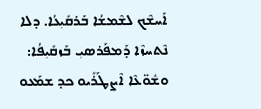ܐܰܚܫܶܟ ܠܫܶܡܫܳܐ ܒܰܪܩܺܝܼܥܳܐ. ܕܠܐ ܢܶܬܚܙܶܐ ܕܰܡܦܰܪܣܝܼ ܒܰܙܩܺܝܼܦܳܐ: ܘܫܽܘ̈ܥܶܐ ܐܶܨܛܰܪܺܝܘ ܟܕ ܫܡܰܥܘ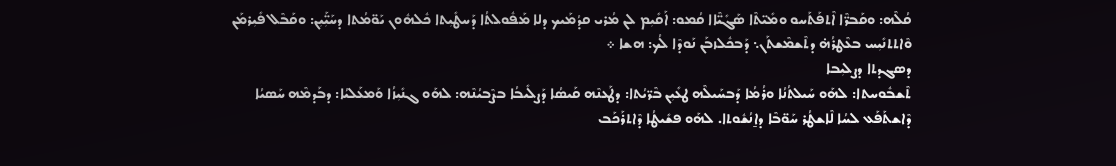ܩܳܠܶܗ: ܘܩܰܒܪ̈ܶܐ ܐܶܬܦܰܬܰܚܘ ܘܡܺܝ̈ܬܶܐ ܣܰܓܺܝ̈ܶܐܐ ܩܳܡܘ: ܐܰܩܺܝܼܡ ܠܢ ܡܳܪܝ ܩܕܳܡܰܝܟ ܕܠܐ ܡܰܦܽܘܠܬܳܐ ܕܰܚܛܺܝܼܬܐ ܟܽܠܗܽܘܢ ܝܰܘ̈ܡܳܬܐ ܕܚܰܝܼ̈ܰܝܼܢ: ܘܩܰܒܶܠ ܦܺܝܼܪܡܰܢ ܘܶܐܬܬܢܺܝܼܚ ܒܥܶܛܪܳܗ̇ ܕܬܶܫܡܶܫܬܰܢ܆ ܕܰܒܟܽܠܙܒܰܢ ܢܰܘܕܶܐ ܠܳܟ: ܗܫܐ ܀
ܕܣܓܕܬܐ ܕܨܠܝܼܒܐ
ܬܶܫܒܽܘܚܬܐ: ܠܗܰܘ ܚܰܝܠܬܳܢܳܐ ܘܪܳܡܳܐ ܕܰܒܚܰܝܠܶܗ ܛܥܺܝܼܢ ܒܶܪ̈ܝܳܬܐ: ܕܛܰܥܢܶܗ ܩܰܝܣܳܐ ܕܰܨܠܺܝܒܳܐ ܒܨܶܒܝܳܢܶܗ: ܠܗܰܘ ܓܢܺܝܼܙܳܐ ܘܰܡܥܰܠܝܳܐ: ܕܒܰܕܡܶܗ ܚܰܣܝܳܐ ܕܶܐܫܬܰܦܰܥ ܠܚܳܐ ܠܶܐܫܛܳܪ ܚܰܘ̈ܒܶܐ ܕܐ̱ܢܳܫܽܘܬܐ. ܠܗܰܘ ܦܫܺܝܛܳܐ ܕܶܐܬܪܰܟܰܒ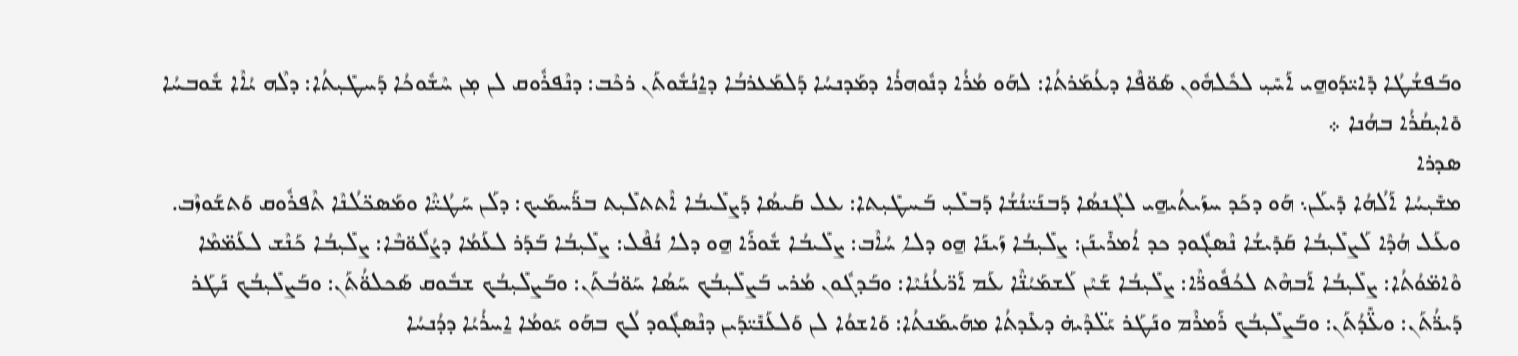ܘܒܰܦܫܳܛܳܐ ܕܺܐܝ̈ܕܰܘܗ̱ܝ ܐܰܚܺܝܼ ܠܟܽܠܗܽܘܢ ܣܰܘ̈ܦܶܐ ܕܥܳܡܰܪܬܳܐ: ܠܗܰܘ ܡܳܪܳܐ ܕܢܽܘܗܪܳܐ ܕܡܰܕܢܚܳܐ ܕܰܠܡܰܥܪܒܳܐ ܕܐ̱ܢܳܫܽܘܬܰܢ ܪܟܶܒ: ܕܢܶܦܪܽܘܩ ܠܢ ܡܼܢ ܚܶܫܽܘܟܳܐ ܕܰܚܛܺܝܼܬܳܐ: ܕܠܶܗ ܝܳܐܶܐ ܫܽܘܒܚܳܐ ܘܺܐܝܼܩܳܪܳܐ ܒܗܳܢܐ ܀
ܣܕܪܐ
ܡܫܺܝܼܚܳܐ ܐܰܠܳܗܳܐ ܕܺܝܠܰܢ܆ ܗܰܘ ܕܟܰܕ ܚܙܰܝܬܳܝܗ̱ܝ ܠܓܶܢܣܳܐ ܕܰܒܢܰܝ̈ܢܳܫܳܐ ܕܰܒܠܺܝܼ ܒܰܚܛܺܝܼܬܐ: ܥܠ ܩܰܝܣܳܐ ܕܰܨܠܺܝܒܳܐ ܐܶܬܬܠܺܝܼܬ ܒܪ̈ܰܚܡܰܝܟ: ܕܠܰܢ ܚܰܛܳܝ̈ܶܐ ܘܡܰܣܟ̈ܠܳܢܶܐ ܬܶܦܪܽܘܩ ܘܰܬܫܰܘܙܶܒ. ܘܥܰܠ ܗܳܕܶܐ ܠܰܨܠܺܝܼܒܳܐ ܩܰܕܺܝܫܳܐ ܢܶܣܓܽܘܕ ܟܕ ܐܳܡܪܺܝܢܰܢ: ܨܠܺܝܼܒܳܐ ܙܰܝܢܰܐ ܗ̱ܘ ܕܠܐ ܚܳܐܶܒ: ܨܠܺܝܒܳܐ ܫܽܘܪܰܐ ܗ̱ܘ ܕܠܐ ܢܳܦܶܠ: ܨܠܺܝܼܒܳܐ ܒܰܕܰܪ ܠܥܰܡܳܐ ܕܨܳܠܽܘ̈ܒܶܐ: ܨܠܺܝܼܒܳܐ ܟܰܢܶܫ ܠܥܰܡ̈ܡܶܐ ܘܶܐܡ̈ܘܳܬܳܐ: ܨܠܺܝܼܒܳܐ ܐܰܒܗܶܬ ܠܟܳܦܽܘܪ̈ܶܐ: ܨܠܺܝܼܒܳܐ ܫܰܝܶܢ ܠܰܫܡܰܝܳܢ̈ܶܐ ܥܰܡ ܐܰܪ̈ܥܳܢܳܝܶܐ: ܘܒܰܕܓܽܘܢ ܡܳܪܝ ܒܰܨܠܺܝܼܒܳܟ ܚܰܣܳܐ ܚܰܘ̈ܒܳܬܰܢ: ܘܒܰܨܠܺܝܼܒܳܟ ܫܒܽܘܩ ܣܰܟܠܘ̈ܳܬܰܢ: ܘܒܰܨܠܺܝܼܒܳܟ ܢܰܛܰܪ ܕܰܝܪ̈ܳܬܰܢ: ܘܥ̈ܺܕܳܬܰܢ: ܘܒܰܨܠܺܝܼܒܳܟ ܪܰܡܪܶܡ ܘܢܰܛܰܪ ܝܰܠ̈ܕܶܝܗ̇ ܕܥܺܕܬܳܐ ܡܗܰܝܡܰܢܬܳܐ: ܘܰܐܫܘܳܐ ܠܢ ܘܰܠܥܰܢܺܝ̈ܕܰܝܢ ܕܢܶܣܓܽܘܕ ܠܳܟ ܒܗܰܘ ܝܰܘܡܳܐ ܐ̱ܚܪܳܝܳܐ ܕܕܳܢܚܳܐ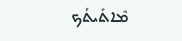ܡܶܐܬܺܝܬܳܟ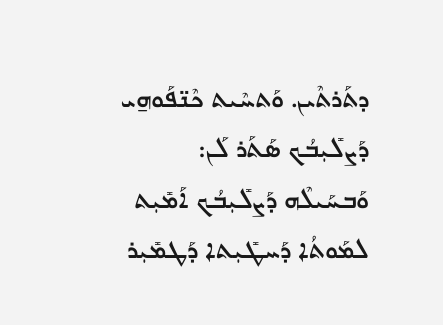ܕܬܰܪܬܶܝܢ. ܘܰܬܚܶܝܬ ܟܶܢ̈ܦܰܘܗ̱ܝ ܕܰܨܠܺܝܼܒܳܟ ܣܰܬܰܪ ܠܰܢ: ܘܰܒܚܰܝܠܶܗ ܕܰܨܠܺܝܼܒܳܟ ܐܰܡܺܝܼܬ ܠܡܰܘܬܳܐ ܕܰܚܛܺܝܼܬܐ ܕܰܛܡܺܝܼܪ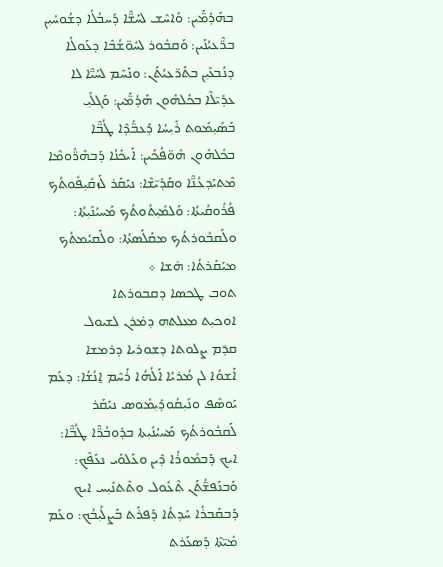ܒܗܰܕܳܡ̈ܰܝܢ: ܘܰܐܚܶܫ ܠܚܰܫ̈ܶܐ ܕܰܚܒܳܠܳܐ ܕܫܳܘܚܺܝܼܢ ܒܪ̈ܶܥܝܳܢܰܝܢ: ܘܰܩܒܽܘܪ ܠܚܽܘ̈ܫܳܒܶܐ ܕܥܰܘܠܳܐ ܕܢܳܒܥܺܝܼܢ ܒܬܰܪ̈ܥܝܳܬܰܢ: ܘܢܰܚܶܡ ܠܚܰܝ̈ܶܐ ܠܐ ܥܕܺܝ̈ܠܶܐ ܒܟܽܠܗܽܘܢ ܗܰܕܳܡ̈ܰܝܢ: ܘܰܓܠܺܝܼ ܒܰܣܺܝܼܡܽܘܬ ܪܺܝܼܚܳܐ ܕܰܥܒ̈ܳܕܶܐ ܛܳܒ̈ܶܐ ܒܟܽܠܗܽܘܢ ܗܽܘ̈ܦܳܟܰܝܢ: ܐܰܝܟܰܢܳܐ ܕܰܒܗܶܪ̈ܽܘܡܶܐ ܡܶܬܝܰܕܥܳܢ̈ܶܐ ܘܩܰܕܺܝ̈ܫܶܐ: ܢܝܰܩܰܪ ܠܰܙܩܺܝܼܦܽܘܬܳܟ ܦܳܪܽܘܩܳܝܬܳܐ: ܘܰܠܡܺܝܼܬܽܘܬܳܟ ܡܰܚܝܳܢܺܝܼܬܳܐ: ܘܠܰܩܒܽܘܪܬܳܟ ܡܩܰܠܰܣܬܳܐ: ܘܠܰܩܝܳܡܬܳܟ ܡܝܰܩܰܪܬܳܐ: ܗ̇ܫܐ ܀
ܬܘܒ ܛܟܣܐ ܕܩܒܘܪܬܐ
ܐܘܟܝܼܬ ܡܥܠܬܗ ܕܡ̇ܪܢ ܠܫܝܘܠ
ܩܕ̄ܡ ܨܠܘܬܐ ܕܫܘܪܝܐ ܕܪܡܫܐ
ܐܰܫܘܳܐ ܠܢ ܡܳܪܝܳܐ ܐܰܠܳܗܳܐ ܪܳܚܶܡ ܐ̱ܢܳܫܳܐ: ܕܥܰܡ ܝܰܘܣܶܦ ܘܢܺܝܼܩܳܘܕܺܝܼܡܽܘܣ ܢܝܰܩܰܪ ܠܰܩܒܽܘܪܬܳܟ ܡܰܚܝܳܢܺܝܼܬܐ ܒܕܽܘܒܳܪ̈ܶܐ ܛܳܒ̈ܶܐ: ܐܝܟ ܕܰܒܡܽܘܪܳܐ ܕܶܝܢ ܘܥܰܠܘܰܝ ܢܥܰܦܶܟ: ܘܰܒܢܰܦܫ̈ܳܬܰܢ ܬܶܥܽܘܠ ܘܬܶܬܢܺܝܼܚ ܐܝܟ ܕܰܒܩܰܒܪܳܐ ܚܰܕܬܳܐ ܕܰܦܪܰܬ ܒܰܨܠܺܝܼܒܳܟ: ܘܥܰܡ ܡܺܝ̈ܬܶܐ ܕܰܣܥܰܪܬ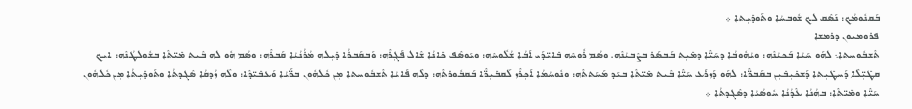ܒܰܩܢܽܘܡܳܟ: ܢܰܣܶܩ ܠܟ ܫܽܘܒܚܳܐ ܘܬܰܘܕܺܝܼܬܐ ܀
ܦܪܘܡܝܘܢ ܕܪܡܫܐ
ܬܶܫܒܽܘܚܬܐ܆ ܠܗܰܘ ܚܰܝܳܐ ܒܰܟܝܳܢܶܗ: ܘܝܳܗܽܘܒܳܐ ܕܚܰܝ̈ܶܐ ܕܡܺܝܼܬ ܒܰܒܣܰܪ ܒܨܶܒܝܳܢܶܗ. ܘܣܳܡ ܪܽܘܚܶܗ ܒܺܐܝ̈ܕܰܝ ܐܰܒܳܐ ܫܳܠܽܘܚܶܗ: ܘܝܰܘܣܶܦ ܟܺܐܢܳܐ ܫܶܐܠ ܦܰܓܼܪܶܗ: ܘܰܒܩܰܒܪܳܐ ܕܺܝܼܠܗ ܡܳܪܳܢܳܝܳܐ ܩܰܒܪܶܗ: ܘܣܳܡ ܗܽܘ ܠܗ ܒܶܝܬ ܡܺܝ̈ܬܶܐ ܒܫܽܘܠܛܳܢܶܗ: ܐܝܟ ܩܛܺܝܼ̈ܠܶܐ ܕܰܚܛܺܝܼܬܐ ܕܰܫܟܺܝܼܒܺܝܼܢ ܒܩܰܒܪ̈ܶܐ: ܠܗܰܘ ܕܰܙܪܰܥ ܚܰܝ̈ܶܐ ܒܶܝܬ ܡܺܝ̈ܬܶܐ ܒܝܰܕ ܡܰܚܰܬܬܶܗ: ܘܢܽܘܚܳܡܳܐ ܐܰܟܼܪܶܙ ܠܰܩܒܺܝܼܪ̈ܶܐ ܒܰܩܒܽܘܪܬܶܗ: ܕܠܶܗ ܦܰܐܝܳܐ ܬܶܫܒܽܘܚܬܐ ܡܼܢ ܟܽܠܗܽܘܢ ܒܪ̈ܰܝܳܐ ܘܰܥܒܺܝ̈ܕܶܐ: ܘܠܶܗ ܙܳܕܩܳܐ ܣܶܓܕܬܳܐ ܘܬܰܘܕܺܝܼܬܳܐ ܡܼܢ ܟܽܠܗܽܘܢ ܚܰܝ̈ܶܐ ܘܡܺܝ̈ܬܶܐ: ܒܗܳܢܳܐ ܥܶܕܳܢܳܐ ܚܽܘܣܳܝܳܐ ܕܣܶܓܕܬܳܐ ܀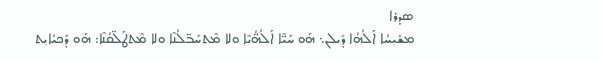ܣܕܪܐ
ܡܫܺܝܼܚܳܐ ܐܰܠܳܗܳܐ ܕܺܝܠܢ܆ ܗܰܘ ܚܰܝ̈ܶܐ ܐܰܠܳܗ̈ܳܝܶܐ ܘܠܐ ܡܶܬܚܰܒ̈ܠܳܢܶܐ ܘܠܐ ܡܶܬܛܰܠ̈ܩܳܢܶܐ: ܗܰܘ ܕܰܟܝܳܐܝܼܬ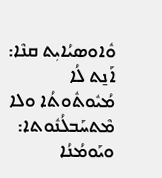ܘܽܐܘܣܝܳܐܝܼܬ ܩܢܶܐ: ܐܰܢ̱ܬ ܠܳܐ ܡܳܝܽܘܬܽܘܬܳܐ ܘܠܐ ܡܶܬܚܰܒܠܳܢܽܘܬܐ: ܘܝܰܘܡܳܢܳܐ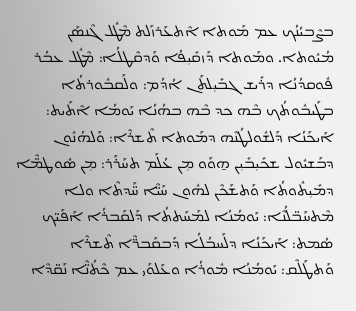ܒܨܶܒܝܳܢܳܟ ܥܡ ܡܰܘܬܐ ܐܶܬܥܰܪܙܰܠܬ ܡܶܛܽܠ ܓܶܢܣܰܢ ܡܳܝܽܘܬܐ. ܘܡܰܘܬܐ ܕܰܙܩܺܝܼܦܳܐ ܘܰܕܩܶܛܠܳܐ: ܡܶܛܽܠ ܥܒܳܪ ܦܽܘܩܕܳܢܳܐ ܕܪܺܝܫ ܓܒܺܝܼܠܬܰܢ ܐܳܕܳܡ: ܘܠܰܩܒܽܘܪܬܳܐ ܒܛܰܝܒܽܘܬܳܟ ܒܶܗ ܟܕ ܒܶܗ ܒܗܳܢܳܐ ܝܰܘܡܳܐ ܐܶܬܰܝܬ: ܐܰܝܟܰܢܳܐ ܕܰܠܫܽܘܠܛܳܢܶܗ ܕܡܰܘܬܐ ܬܶܫܪܶܐ: ܘܰܠܗܳܢܽܘܢ ܕܒܰܫܝܽܘܠ ܫܟܺܝܼܒܺܝܼܢ ܗ̱ܘܰܘ ܡܼܢ ܥܳܠܰܡ ܬܚܰܪܰܪ: ܡܼܢ ܣܽܘܛܡ̈ܶܐ ܕܡܺܝܼܬܽܘܬܳܐ ܘܰܬܫܰܟܶܢ ܠܗܽܘܢ ܚܰܝ̈ܶܐ ܚ̈ܰܕܬܶܐ ܘܠܐ ܡܶܬܚܰܒ̈ܠܳܢܶܐ: ܝܰܘܡܳܢܳܐ ܠܡܰܚܰܬܬܳܐ ܕܰܠܩܰܒܪܳܐ ܐܰܦܰܝ̈ܟ ܣܳܡܬ: ܐܰܝܟܰܢܳܐ ܕܠܰܚܒܳܠܳܐ ܕܰܒܩܰܒܪ̈ܶܐ ܬܶܫܪܶܐ ܘܰܬܛܰܠܶܩ: ܝܰܘܡܳܢܳܐ ܡܽܘܪܳܐ ܘܥܰܠܘܰܝ ܥܡ ܟܶܬܳܢ̈ܶܐ ܢܰܩ̈ܕܶܐ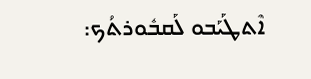ܐܶܬܛܰܝܰܒܘ ܠܰܩܒܽܘܪܬܳܟ: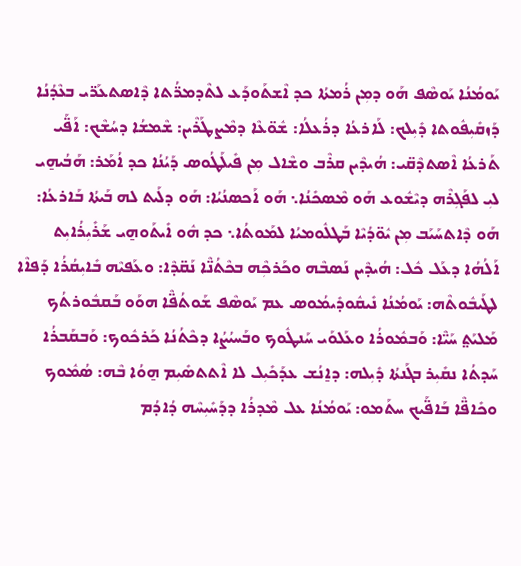ܝܰܘܡܳܢܳܐ ܝܰܘܣܶܦ ܗܰܘ ܕܡܼܢ ܪܳܡܬܳܐ ܟܕ ܐܶܫܬܰܘܕܰܥ ܠܬܶܕܡܪ̈ܳܬܐ ܕܶܐܣܬܥܰܪ̈ܝ ܒܥܶܕܳܢܳܐ ܕܰܙܩܺܝܼܦܽܘܬܐ ܕܺܝܼܠܟ: ܠܰܐܪܥܳܐ ܕܪܳܥܠܳܐ: ܫܽܘ̈ܥܶܐ ܕܡܶܨܛܰܪܶܝܢ: ܫܶܡܫܳܐ ܕܚܳܫܶܟ: ܐܰܦ̈ܰܝ ܬܰܪܥܳܐ ܐܶܣܬܕܶܩ̈ܝ: ܗܳܝܕܶܝܢ ܩܪܶܒ ܘܫܶܐܠ ܡܼܢ ܦܺܝܠܰܛܳܘܣ ܕܰܝܳܢܳܐ ܟܕ ܐܳܡܰܪ: ܗܰܒܳܝܗ̱ܝ ܠܝܼ ܠܦܰܓܼܪܶܗ ܕܝܶܫܽܘܥ ܗܰܘ ܡܶܣܟܺܢܳܐ܆ ܗܰܘ ܐܰܟܣܢܳܝܳܐ: ܗܰܘ ܕܠܰܝܬ ܠܗ ܒܰܝܬܳܐ ܒܰܐܪܥܳܐ: ܗܰܘ ܕܶܐܬܚܰܝܰܒ ܡܼܢ ܝܽܘ̈ܕܳܝܶܐ ܒܰܛܠܽܘܡܝܳܐ ܠܡܰܘܬܳܐ܆ ܟܕ ܗܽܘ ܐܺܝܬܰܘܗ̱ܝ ܫܰܪܺܝܼܪܳܐܝܼܬ ܐܰܠܳܗܳܐ ܕܥܰܠ ܟܽܠ: ܗܳܝܕܶܝܢ ܢܰܣܒܶܗ ܘܟܰܪܟܼܶܗ ܒܟܶܬܳܢ̈ܶܐ ܢܰܩ̈ܕܶܐ: ܘܥܰܦܝܶܗ ܒܺܐܝܼܩܳܪܳܐ ܕܰܦܐܶܐ ܠܛܰܝܒܽܘܬܶܗ: ܝܰܘܡܳܢܳܐ ܢܺܝܩܽܘܕܺܝܡܳܘܣ ܥܡ ܝܰܘܣܶܦ ܫܰܘܬܳܦ̈ܶܐ ܗܘܰܘ ܒܰܩܒܽܘܪܬܳܟ ܡܰܠܝܰܬ݀ ܚܰܝ̈ܶܐ: ܘܰܒܡܽܘܪܳܐ ܘܥܰܠܘܰܝ ܚܰܢܛܽܘܟ ܘܒܰܚܝܳܨܳܐ ܕܟܶܬܳܢܳܐ ܟܰܪܟܽܘܟ: ܘܰܒܩܰܒܪܳܐ ܚܰܕܬܳܐ ܢܩܺܝܼܪ ܒܓܰܢܬܳܐ ܕܺܝܼܠܗ: ܕܐ̱ܢܳܫ ܥܕܰܟܺܝܼܠ ܠܐ ܐܶܬܬܣܺܝܼܡ ܗ̱ܘܳܐ ܒܶܗ: ܣܳܡܽܘܟ ܘܟܺܐܦ̈ܶܐ ܒܰܐܦ̈ܰܝܟ ܚܬܰܡܘ: ܝܰܘܡܳܢܳܐ ܥܠ ܡܶܕܪܳܐ ܕܕܰܚܺܝܼܚܶܗ ܕܳܐܕܳܡ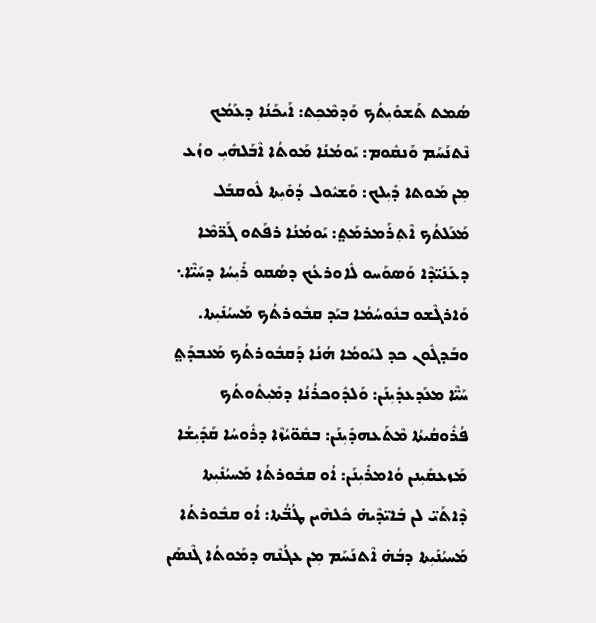ܣܳܡܬ ܬܰܫܘܺܝܼܬܳܟ ܘܰܕܡܶܟܼܬ: ܐܰܝܟܰܢܳܐ ܕܥܰܡܳܟ ܢܶܬܢܰܚܰܡ ܘܰܢܩܽܘܡ: ܝܰܘܡܳܢܳܐ ܡܰܘܬܳܐ ܐܶܒܰܠܗܺܝܼ ܘܙܳܥ ܡܼܢ ܡܰܘܬܐ ܕܺܝܼܠܟ: ܘܰܫܝܽܘܠ ܕܳܘܺܝܼܬܐ ܠܽܘܩܒܰܠ ܡܰܥܰܠܬܳܟ ܐܶܬܼܪܰܡܪܡܰܬ݀: ܝܰܘܡܳܢܳܐ ܪܦܰܬܘ ܓܰܪ̈ܡܶܐ ܕܥܰܢܺܝ̈ܕܶܐ ܘܰܣܘܰܚܘ ܠܽܐܘܪܥܳܟ ܕܣܳܩܘ ܪܺܝܼܚܳܐ ܕܚܰܝ̈ܶܐ܆ ܘܰܐܪܓܶܫܘ ܒܢܽܘܚܳܡܳܐ ܒܝܰܕ ܩܒܽܘܪܬܳܟ ܡܰܚܝܳܢܺܝܼܬܐ. ܘܒܰܕܓܽܘܢ ܟܕ ܠܝܰܘܡܳܐ ܗܳܢܳܐ ܕܰܩܒܽܘܪܬܳܟ ܡܰܥܒܕܰܬ݀ ܚܰܝ̈ܶܐ ܡܥܰܕܥܕܺܝܼܢܰܢ: ܘܰܠܕܽܘܟܪܳܢܳܐ ܕܡܺܝܼܬܽܘܬܳܟ ܦܳܪܽܘܩܳܝܬܳܐ ܡܶܬܰܥܗܕܺܝܼܢܰܢ: ܒܩܽܘ̈ܝܳܙܶܐ ܕܪܽܘܚܳܐ ܩܰܕܺܝܼܫܳܐ ܡܰܙܥܩܺܝܼܢܢ ܘܳܐܡܪܺܝܼܢܰܢ: ܐܳܘ ܩܒܽܘܪܬܳܐ ܡܰܚܝܳܢܺܝܼܬܐ ܕܶܐܬܰܝ̈ ܠܢ ܒܺܐܝ̈ܕܶܝܗ̇ ܟܽܠܗܶܝܢ ܛܳܒ̈ܳܬܐ: ܐܳܘ ܩܒܽܘܪܬܳܐ ܡܰܚܝܳܢܺܝܼܬܐ ܕܒܳܗ̇ ܐܶܬܢܰܚܰܡ ܡܼܢ ܥܓܳܢܶܗ ܕܡܰܘܬܳܐ ܓܶܢܣܰܢ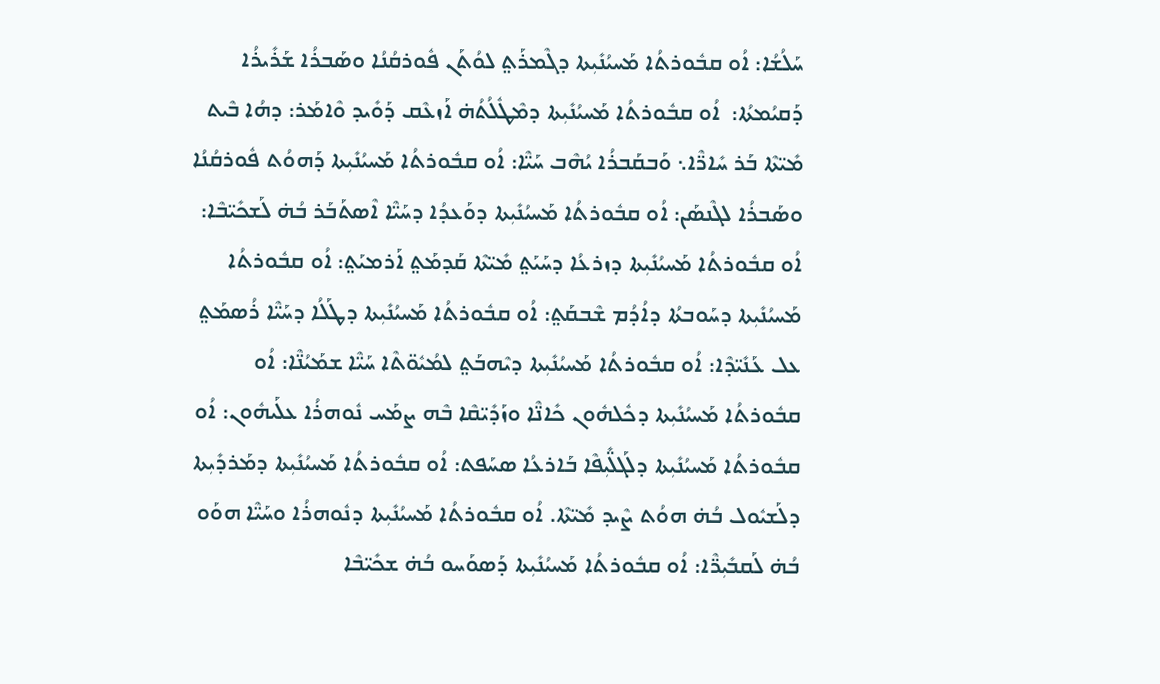ܚܰܠܳܫܳܐ: ܐܳܘ ܩܒܽܘܪܬܳܐ ܡܰܚܝܳܢܺܝܼܬܐ ܕܓܶܡܪܰܬ݀ ܠܘܳܬܰܢ ܦܽܘܪܩܳܢܳܐ ܘܣܰܒܪܳܐ ܫܰܪܺܝܪܳܐ ܕܰܩܝܳܡܬܳܐ:  ܐܳܘ ܩܒܽܘܪܬܳܐ ܡܰܚܝܳܢܺܝܼܬܐ ܕܡܶܛܽܠܳܬܳܗ̇ ܐܰܙܥܶܩ ܕܰܘܺܝܕ ܘܶܐܡܰܪ: ܕܗܳܐ ܒܶܝܬ ܡܺܝ̈ܬܶܐ ܒܰܪ ܚܺܐܪ̈ܶܐ܆ ܘܰܒܩܰܒܪܳܐ ܝܳܗܶܒ ܚܰܝ̈ܶܐ: ܐܳܘ ܩܒܽܘܪܬܳܐ ܡܰܚܝܳܢܺܝܼܬܐ ܕܰܗܘܳܬ ܦܽܘܪܩܳܢܳܐ ܘܣܰܒܪܳܐ ܠܓܶܢܣܰܢ: ܐܳܘ ܩܒܽܘܪܬܳܐ ܡܰܚܝܳܢܺܝܼܬܐ ܕܘܰܥܕܳܐ ܕܚܰܝ̈ܶܐ ܐܶܣܬܰܒܰܪ ܒܳܗ̇ ܠܰܫܟܺܝ̈ܒܶܐ: ܐܳܘ ܩܒܽܘܪܬܳܐ ܡܰܚܝܳܢܺܝܼܬܐ ܕܙܪܥܳܐ ܕܚܰܝܰܬ݀ ܡܺܝ̈ܬܶܐ ܩܰܕܡܰܬ݀ ܐܰܪܡܝܰܬ݀: ܐܳܘ ܩܒܽܘܪܬܳܐ ܡܰܚܝܳܢܺܝܼܬܐ ܕܚܰܘܒܬܳܐ ܕܐܳܕܳܡ ܫܶܒܩܰܬ݀: ܐܳܘ ܩܒܽܘܪܬܳܐ ܡܰܚܝܳܢܺܝܼܬܐ ܕܛܰܠܳܐ ܕܚܰܝ̈ܶܐ ܪܳܣܡܰܬ݀ ܥܠ ܥܰܢܺܝ̈ܕܶܐ: ܐܳܘ ܩܒܽܘܪܬܳܐ ܡܰܚܝܳܢܺܝܼܬܐ ܕܝܶܗܒܰܬ݀ ܠܡܳܝܽܘ̈ܬܶܐ ܚܰܝ̈ܶܐ ܫܡܰܝܳܢ̈ܶܐ: ܐܳܘ ܩܒܽܘܪܬܳܐ ܡܰܚܝܳܢܺܝܼܬܐ ܕܟܽܠܗܽܘܢ ܟܺܐܢ̈ܶܐ ܘܙܰܕܺܝ̈ܩܶܐ ܒܶܗ ܨܡܰܚ ܢܽܘܗܪܳܐ ܥܠܰܝܗܽܘܢ: ܐܳܘ ܩܒܽܘܪܬܳܐ ܡܰܚܝܳܢܺܝܼܬܐ ܕܠܰܓܠ̈ܺܝܼܦܶܐ ܒܰܐܪܥܳܐ ܣܚܰܦܬ: ܐܳܘ ܩܒܽܘܪܬܳܐ ܡܰܚܝܳܢܺܝܼܬܐ ܕܡܰܪܕܺܝܼܬܐ ܕܠܰܫܝܽܘܠ ܒܳܗ̇ ܗܘܳܬ ܨܶܝܕ ܡܺܝ̈ܬܶܐ. ܐܳܘ ܩܒܽܘܪܬܳܐ ܡܰܚܝܳܢܺܝܼܬܐ ܕܢܽܘܗܪܳܐ ܘܚܰܝ̈ܶܐ ܗܘܰܘ ܒܳܗ̇ ܠܰܩܒܺܝܼܪ̈ܶܐ: ܐܳܘ ܩܒܽܘܪܬܳܐ ܡܰܚܝܳܢܺܝܼܬܐ ܕܰܣܘܰܚܘ ܒܳܗ̇ ܫܟܺܝ̈ܒܶܐ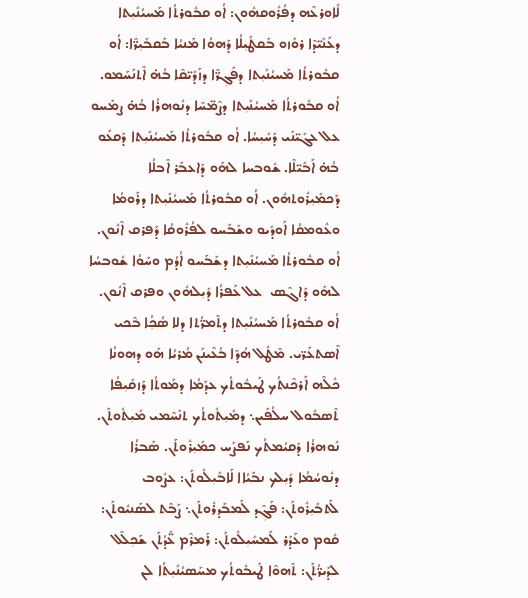ܠܽܐܘܪܥܶܗ ܕܦܳܪܽܘܩܗܽܘܢ: ܐܳܘ ܩܒܽܘܪܬܳܐ ܡܰܚܝܳܢܺܝܼܬܐ ܕܥܰܢܺܝ̈ܕܶܐ ܪܘܰܙܘ ܒܰܩܛܺܝܼܠܳܐ ܕܰܗܘܳܐ ܡܰܢܝܳܐ ܒܰܩܒܺܝܼܪ̈ܶܐ: ܐܳܘ ܩܒܽܘܪܬܳܐ ܡܰܚܝܳܢܺܝܼܬܐ ܕܦܰܓܼܪ̈ܶܐ ܕܙܰܕܺܝ̈ܩܶܐ ܒܳܗ̇ ܐܶܬܢܰܚܰܡܘ. ܐܳܘ ܩܒܽܘܪܬܳܐ ܡܰܚܝܳܢܺܝܼܬܐ ܕܨܶܡ̈ܚܶܐ ܕܢܽܘܗܪܳܐ ܒܳܗ̇ ܨܡܰܚܘ ܥܠ ܥܓܺܝ̈ܢܰܝ ܕܰܚܺܝܼܚܳܐ. ܐܳܘ ܩܒܽܘܪܬܳܐ ܡܰܚܝܳܢܺܝܼܬܐ ܕܰܩܥܰܘ ܒܳܗ̇ ܐܰܒܺܝ̈ܠܶܐ. ܫܽܘܒܚܐ ܠܗܰܘ ܕܰܐܥܒܰܪ ܐܶܒܠܳܐ ܕܰܟܡܺܝܼܪܽܘܬܗܽܘܢ. ܐܳܘ ܩܒܽܘܪܬܳܐ ܡܰܚܝܳܢܺܝܼܬܐ ܕܪܰܘܡܳܐ ܘܥܽܘܡܩܳܐ ܐܰܘܕܺܝܘ ܘܫܰܒܰܚܘ ܠܦܳܪܽܘܩܳܐ ܕܰܦܪܩ ܐܶܢܽܘܢ. ܐܳܘ ܩܒܽܘܪܬܳܐ ܡܰܚܝܳܢܺܝܼܬܐ ܕܫܰܒܰܚܘ ܐܳܕܳܡ ܘܚܰܘܳܐ ܫܽܘܒܚܳܐ ܠܗܰܘ ܕܰܐܓܶܣ  ܥܠ ܥܰܦܪܳܐ ܕܺܝܼܠܗܽܘܢ ܘܦܪܩ ܐܶܢܽܘܢ. ܐܳܘ ܩܒܽܘܪܬܳܐ ܡܰܚܝܳܢܺܝܼܬܐ ܕܬܶܡܪ̈ܳܬܐ ܕܠܐ ܣܳܟܼܳܐ ܒܶܟܝ ܐܶܣܬܥܰܪ̈ܝ. ܡܶܛܽܠ ܗܳܕܶܐ ܒܳܥܶܝܢܰܢ ܡܳܪܝܳܐ ܗܰܘ ܕܗܘܢܳܐ ܟܽܠܶܗ ܐܰܪܟܶܢܬܳܟ ܛܰܝܒܽܘܬܳܟ ܥܕܰܡܳܐ ܕܡܰܘܬܳܐ ܕܰܙܩܺܝܼܦܳܐ ܬܶܣܒܽܘܠ ܚܠܳܦܰܝܢ܆ ܕܡܺܝܼܬܽܘܬܳܟ ܬܢܰܚܶܡܝ ܡܺܝܼܬܽܘܬܰܢ. ܢܽܘܗܪܳܐ ܕܰܩܝܳܡܬܳܟ ܢܰܦܨܰܚ ܟܡܺܝܼܪܽܘܬܰܢ. ܣܰܒܪܳܐ ܕܢܽܘܚܳܡܳܐ ܕܺܝܼܠܟ ܢܒܰܝܳܐܐ ܠܰܐܒܺܝܼܠܽܘܬܰܢ: ܥܨܽܘܒ ܠܰܬܒܺܝܼܪܽܘܬܰܢ: ܦܰܓܼܶܕ ܠܰܡܒܰܕܪܽܘܬܰܢ܆ ܨܰܒܶܬ ܠܣܰܢܝܽܘܬܰܢ: ܩܽܘܡ ܘܥܰܕܰܪ ܠܰܡܚܺܝܼܠܽܘܬܰܢ: ܪܰܡܪܶܡ ܥ̈ܺܕܳܬܰܢ ܫܰܟܼܠܶܠ ܠܕܰܝܪ̈ܳܬܰܢ: ܬܶܗܘܶܐ ܛܰܝܒܽܘܬܳܟ ܡܚܰܣܝܳܢܺܝܼܬܳܐ ܠܢ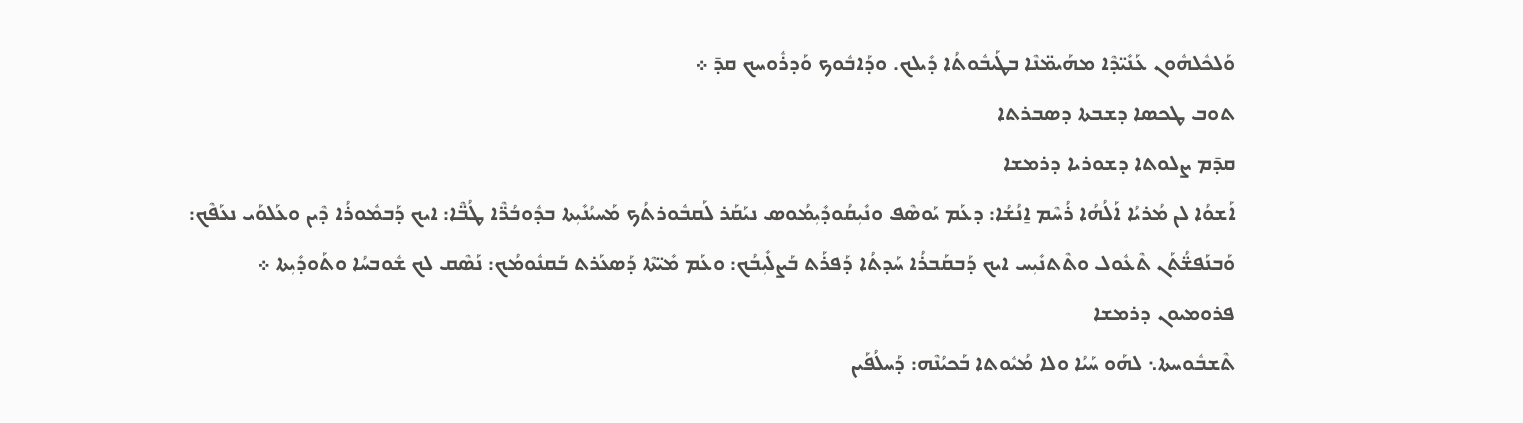ܘܰܠܟܽܠܗܽܘܢ ܥܰܢܺܝ̈ܕܶܐ ܡܗܰܝܡ̈ܢܶܐ ܒܛܰܝܒܽܘܬܳܐ ܕܺܝܠܟ. ܘܕܰܐܒܽܘܟ ܘܰܕܪܽܘܚܟ ܩܕ̄ ܀
ܬܘܒ ܛܟܣܐ ܕܫܒܬܐ ܕܣܒܪܬܐ
ܩܕ̄ܡ ܨܠܘܬܐ ܕܫܘܪܝܐ ܕܪܡܫܐ
ܐܰܫܘܳܐ ܠܢ ܡܳܪܝܳܐ ܐܰܠܳܗܳܐ ܪܳܚܶܡ ܐ̱ܢܳܫܳܐ: ܕܥܰܡ ܝܰܘܣܶܦ ܘܢܺܝܼܩܳܘܕܺܝܼܡܳܘܣ ܢܝܰܩܰܪ ܠܰܩܒܽܘܪܬܳܟ ܡܰܚܝܳܢܺܝܼܬܐ ܒܕܽܘܒܳܪ̈ܶܐ ܛܳܒ̈ܶܐ: ܐܝܟ ܕܰܒܡܽܘܪܳܐ ܕܶܝܢ ܘܥܰܠܘܰܝ ܢܥܰܦܶܟ: ܘܰܒܢܰܦܫ̈ܳܬܰܢ ܬܶܥܽܘܠ ܘܬܶܬܢܺܝܼܚ ܐܝܟ ܕܰܒܩܰܒܪܳܐ ܚܰܕܬܳܐ ܕܰܦܪܰܬ ܒܰܨܠܺܝܼܒܳܟ: ܘܥܰܡ ܡܺܝ̈ܬܶܐ ܕܰܣܥܰܪܬ ܒܰܩܢܽܘܡܳܟ: ܢܰܣܶܩ ܠܟ ܫܽܘܒܚܳܐ ܘܬܰܘܕܺܝܼܬܐ ܀
ܦܪܘܡܝܘܢ ܕܪܡܫܐ
ܬܶܫܒܽܘܚܬܐ܆ ܠܗܰܘ ܚܰܝܳܐ ܘܠܐ ܡܳܝܽܘܬܐ ܒܰܟܝܳܢܶܗ: ܕܰܚܠܳܦܰܝܢ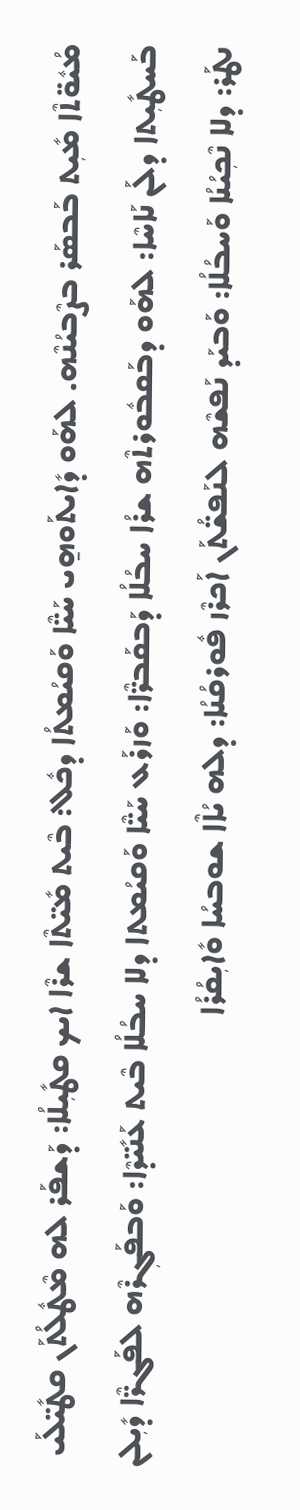ܡܳܝܽܘ̈ܬܶܐ ܡܺܝܼܬ ܒܰܒܣܰܪ ܒܨܶܒܝܳܢܶܗ. ܠܗܰܘ ܕܺܐܝܬܰܘܗ̱ܝ ܚܰܝ̈ܶܐ ܘܰܩܝܳܡܬܳܐ ܕܟܽܠ: ܒܶܝܬ ܡܺܝ̈ܬܶܐ ܫܪܶܐ ܐܝܟ ܩܛܺܝܼܠܳܐ: ܕܰܫܦܰܪ ܠܗ ܡܶܛܽܠܳܬܰܢ ܩܛܺܝ̈ܠܰܝ ܒܰܚܛܺܝܼܬܐ ܕܠܰܢ ܢܰܐܚܶܐ: ܠܗܰܘ ܕܒܰܩܒܽܘܪܬܶܗ ܫܪܳܐ ܚܒܳܠܳܐ ܕܰܒܩܰܒܪ̈ܶܐ: ܘܰܙܪܰܥ ܚܰܝ̈ܶܐ ܘܰܩܝܳܡܬܐ ܕܠܐ ܚܒܳܠܳܐ ܒܶܝܬ ܥܰܢܺܝ̈ܕܶܐ: ܘܰܒܦܰܓܼܪܶܗ ܠܦܰܓܪ̈ܶܐ ܕܺܝܼܠܢ ܢܛܰܪ: ܕܠܐ ܢܶܟܼܝܳܢܳܐ ܘܰܚܒܳܠܳܐ: ܘܰܒܝܰܕ ܢܰܦܫܶܗ ܠܢܰܦܫ̈ܳܬܰܢ ܐܰܟܪܶܙ ܦܽܘܪܩܳܢܳܐ: ܕܠܗ ܝܳܐܶܐ ܫܘܒܚܳܐ ܘܺܐܝܼܩܳܪܳܐ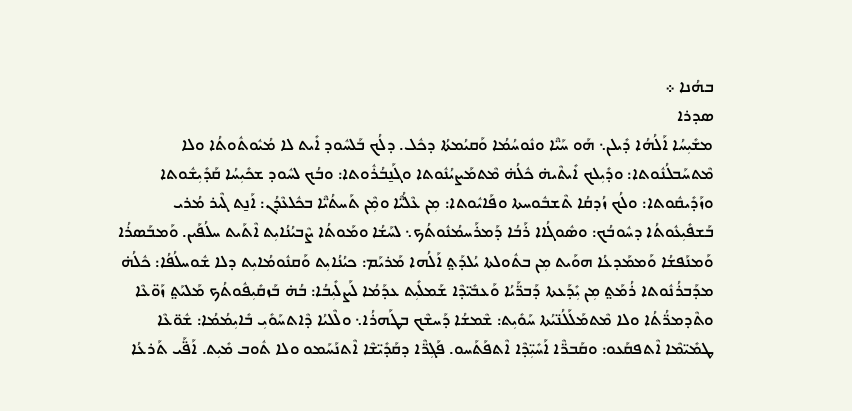ܒܗܳܢܐ ܀
ܣܕܪܐ
ܡܫܺܝܼܚܳܐ ܐܰܠܳܗܳܐ ܕܺܝܠܢ܆ ܗܰܘ ܚܰܝ̈ܶܐ ܘܢܽܘܚܳܡܳܐ ܘܰܩܝܳܡܬܳܐ ܕܟܽܠ. ܕܠܳܟ ܒܰܠܚܽܘܕ ܐܺܝܬ ܠܐ ܡܳܝܽܘܬܽܘܬܳܐ ܘܠܐ ܡܶܬܚܰܒܠܳܢܽܘܬܐ: ܘܕܺܝܼܠܟ ܐܺܝܬܶܝܗ̇ ܟܽܠܳܗ̇ ܡܶܬܡܰܨܝܳܢܽܘܬܐ ܘܓܰܢ̱ܒܳܪܽܘܬܐ: ܘܒܳܟ ܠܚܽܘܕ ܫܟܺܝܼܚܳܐ ܩܰܕܺܝܼܫܽܘܬܐ ܘܙܰܕܺܝܩܽܘܬܐ: ܘܠܳܟ ܙܳܕܩܳܐ ܬܶܫܒܽܘܚܬܐ ܘܦܰܐܝܽܘܬܐ: ܡܼܢ ܥܶܠܳܝ̈ܶܐ ܘܡܼܶܢ ܬܰܚܬܳܝ̈ܶܐ ܒܟܽܠܥܶܕܳܢ: ܐܰܢ̱ܬ ܓܶܝܪ ܡܳܪܝ ܒܰܫܦܺܝܼܥܽܘܬܳܐ ܕܚܽܘܒܳܟ: ܘܣܽܘܓܳܐܐ ܪܰܒܳܐ ܕܰܡܪܰܚܡܳܢܽܘܬܳܟ܆ ܠܚܰܫܳܐ ܘܡܰܘܬܳܐ ܨܶܒܝܳܢܳܐܝܼܬ ܐܶܬܰܝܬ ܚܠܳܦܰܝܢ. ܘܰܡܒܰܣܪܳܐ ܘܰܡܢܰܦܫܳܐ ܘܰܡܡܰܕܥܳܐ ܗܘܰܝܬ ܡܼܢ ܒܬܽܘܠܬܐ ܝܳܠܕܰܬ݀ ܐܰܠܳܗܐ ܡܰܪܝܰܡ: ܟܝܳܢܳܐܝܼܬ ܘܰܩܢܽܘܡܳܐܝܼܬ ܕܠܐ ܫܽܘܚܠܳܦܳܐ: ܟܽܠܳܗ̇ ܡܕܰܒܪܳܢܽܘܬܐ ܪܳܡܰܬ݀ ܡܼܢ ܝܼܺܕܰܥܬܐ ܕܰܒܪ̈ܰܝܳܐ ܘܰܥܒܺܝ̈ܕܶܐ ܫܰܡܠܺܝܼܬ ܥܕܰܡܳܐ ܠܰܨܠܺܝܼܒܳܐ: ܒܳܗ̇ ܒܰܙܩܺܝܼܦܽܘܬܳܟ ܡܰܠܝܰܬ݀ ܙܰܘ̈ܥܶܐ ܘܬܶܕܡܪ̈ܳܬܳܐ ܘܠܐ ܡܶܬܡܰܠܰܠܳܢ̈ܝܳܬܐ ܚܰܘܺܝܼܬ: ܫܶܡܫܳܐ ܕܰܚܫܶܟ ܒܛܰܗܪܳܐ܆ ܘܠܶܠܝܳܐ ܕܶܐܬܚܰܘܺܝܼ ܒܺܐܝܼܡܳܡܳܐ: ܫܽܘ̈ܥܶܐ ܛܡܺܝ̈ܡܶܐ ܐܶܬܦܩܰܥܘ: ܘܩܰܒܪ̈ܶܐ ܐܰܚܺܝܼ̈ܕܶܐ ܐܶܬܦܰܬܰܚܘ. ܦܰܓܼܪ̈ܶܐ ܕܩܰܕܺܝ̈ܫܶܐ ܐܶܬܢܰܚܰܡܘ ܘܠܐ ܬܽܘܒ ܡܺܝܼܬ. ܐܰܦ̈ܰܝ ܬܰܪܥܳܐ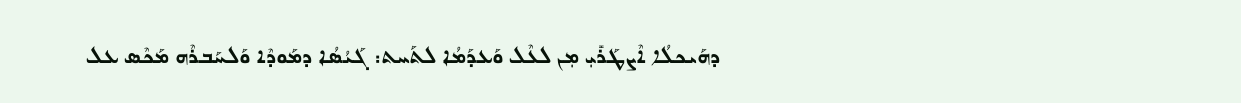ܕܗܰܝܟܠܳܐ ܐܶܨܛܰܪܺܝܼ ܡܼܢ ܠܥܶܠ ܘܰܥܕܰܡܳܐ ܠܬܰܚܬ: ܓܰܝܳܣܳܐ ܕܡܰܘܕܶܐ ܘܰܠܚܰܒܪܶܗ ܡܰܟܶܣ ܥܠ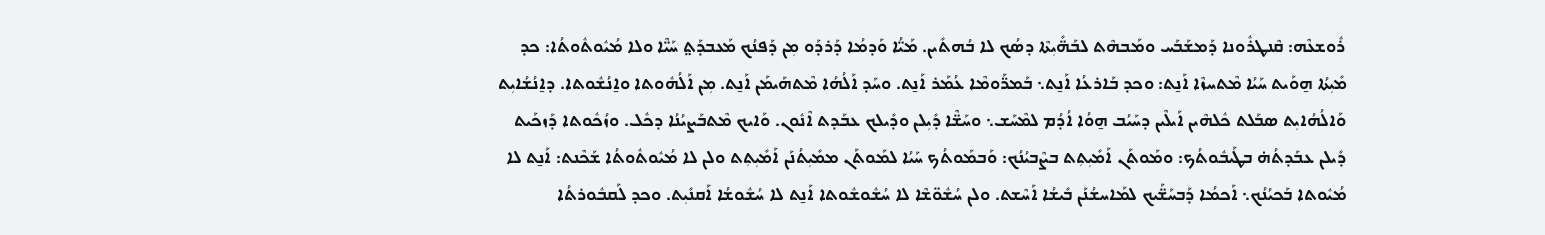ܪܽܘܫܥܶܗ: ܩܶܢܛܪܽܘܢܐ ܕܰܡܫܰܒܰܚ ܘܡܰܒܗܶܬ ܠܒܰܗ̈ܺܝܼܬܶܐ ܕܣܳܟ ܠܐ ܒܳܗܬܺܝܢ. ܡܰܝ̈ܳܐ ܘܰܕܡܳܐ ܕܰܪܕܰܘ ܡܼܢ ܕܰܦܢܳܟ ܡܰܥܒܕܰܬ݀ ܚܰܝ̈ܶܐ ܘܠܐ ܡܳܝܽܘܬܽܘܬܳܐ: ܟܕ ܡܺܝܼܬܳܐ ܗ̱ܘܰܝܬ ܚܰܝܳܐ ܡܶܬܚܙܶܐ ܐܰܢ̱ܬ: ܘܟܕ ܒܰܐܪܥܳܐ ܐܰܢ̱ܬ܆ ܒܰܡܪ̈ܰܘܡܶܐ ܥܳܡܰܪ ܐܰܢ̱ܬ. ܘܚܰܕ ܐܰܠܳܗܳܐ ܡܶܬܗܰܝܡܰܢ ܐܰܢ̱ܬ. ܡܼܢ ܐܰܠܳܗܽܘܬܐ ܘܐ̱ܢܳܫܽܘܬܐ. ܕܐ̱ܢܳܫܳܐܝܼܬ ܘܰܐܠܳܗܳܐܝܼܬ ܣܒܰܠܬ ܟܽܠܗܶܝܢ ܐܰܝܠܶܝܢ ܕܚܰܝܳܒ ܗ̱ܘܳܐ ܐܳܕܳܡ ܠܡܶܚܰܫ܆ ܘܚܰܫ̈ܶܐ ܕܺܝܼܠܢ ܘܕܺܝܠܟ ܥܒܰܕܬ ܐܶܢܽܘܢ. ܘܰܐܝܟ ܡܶܬܒܰܨܝܳܢܳܐ ܕܟܽܠ. ܘܙܳܟܽܘܬܐ ܕܰܙܟܰܝܬ ܕܺܝܠܢ ܥܒܰܕܬܳܗ̇ ܒܛܰܝܒܽܘܬܳܟ: ܘܡܰܘܬܰܢ ܐܰܡܺܝܼܬܼܬ ܒܨܶܒܝܳܢܳܟ: ܘܰܒܡܰܘܬܳܟ ܚܰܝܳܐ ܠܡܰܘܬܰܢ ܡܡܺܝܼܬܳܢܰܢ ܐܰܡܺܝܼܬܼܬ ܘܠܢ ܠܐ ܡܳܝܽܘܬܽܘܬܳܐ ܫܰܟܶܢܬ: ܐܰܢ̱ܬ ܠܐ ܡܳܝܽܘܬܐ ܒܰܟܝܳܢܳܟ܆ ܐܰܟܡܳܐ ܕܰܒܚܰܫ̈ܰܝܟ ܠܡܰܐܚܫܳܢܰܢ ܒܺܝܫܳܐ ܐܰܚܶܫܬ. ܘܠܢ ܚܳܫܽܘ̈ܫܶܐ ܠܐ ܚܳܫܽܘܫܽܘܬܐ ܐܰܢ̱ܬ ܠܐ ܚܳܫܽܘܫܳܐ ܐܰܩܢܺܝܼܬ. ܘܟܕ ܠܰܩܒܽܘܪܬܳܐ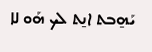ܝܰܗ̱ܒܬ ܐܢ̱ܬ ܠܟ ܗܰܘ ܠܐ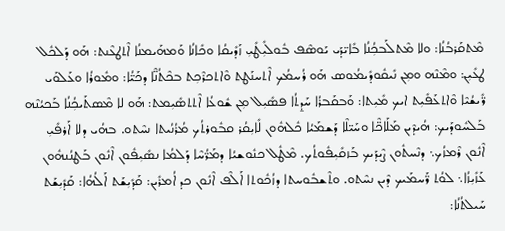ܡܶܬܩܰܪܒܳܢܳܐ: ܘܠܐ ܡܶܬܠܰܒܟܼܳܢܳܐ ܒܺܐܝ̈ܕܰܝ ܝܰܘܣܶܦ ܒܽܘܠܺܝܼܛܺܝܼ ܙܰܕܺܝܩܳܐ ܘܟܺܐܢܳܐ ܘܰܡܗܰܝܡܢܳܐ ܐܶܬܛܥܶܢܬ: ܗܰܘ ܕܰܠܟܽܠ ܛܥܺܝܼܢ: ܘܡܶܢܶܗ ܘܡܼܢ ܢܺܝܩܽܘܕܺܝܡܳܘܣ ܗܰܘ ܪܳܚܡܳܟ ܐܶܬܚܢܰܛܬ ܘܶܐܬܟܪܶܟܼܬ ܒܟܶܬܳܢ̈ܶܐ ܕܟܰܝ̈ܳܐ: ܘܡܽܘܪܳܐ ܘܥܰܠܘܰܝ ܪ̈ܺܝܫܳܝܶܐ ܘܶܐܬܥܰܦܺܝܼܬ ܐܝܟ ܡܺܝܼܬܐ: ܘܰܒܩܰܒܪܳܐ ܚܰܕ̱ܬܳܐ ܦܣܺܝܼܠ ܡܼܢ ܫܽܘܥܳܐ ܐܶܬܬܣܺܝܼܡܬ: ܗܰܘ ܠܐ ܡܶܣܬܰܝܟܼܳܢܳܐ ܒܰܟܝܳܢܶܗ ܒܰܠܚܽܘܕܰܝܟ: ܗܳܝܕܶܝܢ ܡܰܠܰܐܟ̈ܶܐ ܘܚܰܝ̈ܠܶܐ ܕܰܫܡܰܝܳܐ ܟܽܠܗܽܘܢ ܠܺܐܝܼܩܳܪ ܩܒܽܘܪܬܳܟ ܡܳܪܳܢܳܝܬܐ ܢܚܶܬܘ. ܒܗܳܝ ܕܠܐ ܐܰܪܦܺܝܼ ܐܶܢܽܘܢ ܪܶܡܙܳܟ܆ ܕܢܶܚܬܽܘܢ ܨܶܝܕܰܝܟ ܒܰܙܩܺܝܼܦܽܘܬܳܟ. ܡܶܛܽܠ ܟܢܽܘܫܝܳܐ ܕܡܰܪ̈ܳܚܶܐ ܕܰܠܡܳܐ ܢܣܺܝܼܦܽܘܢ ܐܶܢܽܘܢ ܒܰܛܢܳܢܗܽܘܢ ܥܰܙܺܝܼܙܳܐ܆ ܠܘܳܬ ܪ̈ܰܚܡܰܝܟ ܕܶܝܢ ܢܚܶܬܘ. ܘܬܶܫܒܽܘܚܬܐ ܕܙܳܟܽܘܬܐ ܐܰܠܶܦ ܐܶܢܽܘܢ ܟܕ ܐܳܡܪܺܝܢ: ܩܰܕܺܝܼܫܰܬ ܐܰܠܳܗܳܐ: ܩܰܕܺܝܼܫܰܬ ܚܰܝܠܬܳܢܳܐ: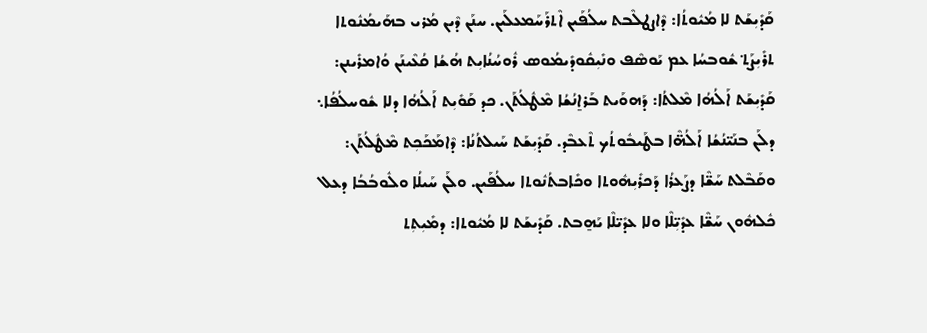ܩܰܕܺܝܼܫܰܬ ܠܐ ܡܳܝܽܘܬܳܐ: ܕܶܐܨܛܠܶܒܬ ܚܠܳܦܰܝܢ ܐܶܬܪܰܚܰܡܥܠܰܝܢ. ܚܢܰܢ ܕܶܝܢ ܡܳܪܝ ܒܗܰܝܡܳܢܽܘܬܐ ܬܪܺܝܼܨܰܬ݀ ܫܽܘܒܚܳܐ ܥܡ ܝܰܘܣܶܦ ܘܢܺܝܼܩܽܘܕܺܝܡܳܘܣ ܪܽܘܚܳܢܳܐܝܼܬ ܗܳܫܳܐ ܩܳܥܶܝܢܰܢ ܘܳܐܡܪܺܝܢܢ: ܩܰܕܺܝܼܫܰܬ ܐܰܠܳܗܳܐ ܡܶܠܬܳܐ: ܕܰܗܘܰܝܬ ܒܰܪܐ̱ܢܳܫܳܐ ܡܶܛܽܠܳܬܰܢ. ܟܕ ܩܰܘܺܝܼܬ ܐܰܠܳܗܳܐ ܕܠܐ ܫܽܘܚܠܳܦܳܐ܆ ܕܠܰܢ ܒܢܰܝ̈ܢܳܫܳܐ ܐܰܠܳܗ̈ܶܐ ܒܛܰܝܒܽܘܬܳܟ ܬܶܥܒܶܕ. ܩܰܕܺܝܼܫܰܬ ܚܰܝܠܬܳܢܳܐ: ܕܶܐܡܰܟܰܟܼܬ ܡܶܛܽܠܳܬܰܢ: ܘܩܰܒܶܠܬ ܚܰܫ̈ܶܐ ܕܨܰܥܪܳܐ ܕܰܟܪܺܝܼܗܽܘܬܐ ܘܟܺܐܒܬܳܢܽܘܬܐ ܚܠܳܦܰܝܢ. ܘܠܰܢ ܚܰܝܠܳܐ ܘܠܽܘܒܳܒܳܐ ܕܥܠ ܟܽܠܗܽܘܢ ܚܰܫ̈ܶܐ ܥܕܺܝܼ̈ܠܶܐ ܘܠܐ ܥܕܺܝ̈ܠܶܐ ܝܰܗ̱ܒܬ. ܩܰܕܺܝܫܰܬ ܠܐ ܡܳܝܽܘܬܐ: ܕܡܺܝܼܬܼܬ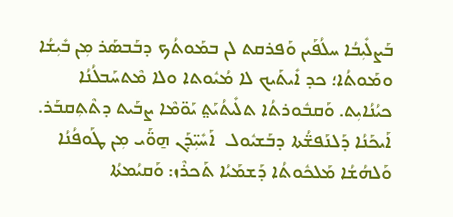ܒܰܨܠܺܝܼܒܳܐ ܚܠܳܦܰܝܢ ܘܰܦܪܩܬ ܠܢ ܒܡܰܘܬܳܟ ܕܒܰܒܣܰܪ ܡܼܢ ܒܺܝܼܫܳܐ ܘܡܰܘܬܳܐ؛ ܟܕ ܐܺܝܬܰܝܟ ܠܐ ܡܳܝܽܘܬܐ ܘܠܐ ܡܶܬܚܰܒܠܳܢܳܐ ܟܝܳܢܳܐܝܼܬ. ܘܰܩܒܽܘܪܬܳܐ ܬܠܺܝܬܳܝܰܬ݀ ܝܰܘ̈ܡܶܐ ܨܒܰܝܬ ܕܬܶܬܼܩܒܰܪ. ܐܰܝܟܰܢܳܐ ܕܰܠܢܰܦܫ̈ܳܬܐ ܕܒܰܫܝܽܘܠ  ܐܰܚܺܝܼ̈ܕܰܢ ܗ̱ܘ̈ܰܝ ܡܼܢ ܛܰܘܦܳܢܳܐ ܘܰܠܗܳܫܳܐ ܡܰܠܟܽܘܬܳܐ ܕܰܫܡܰܝܳܐ ܬܰܟܪܶܙ: ܘܰܩܝܳܡܬܳܐ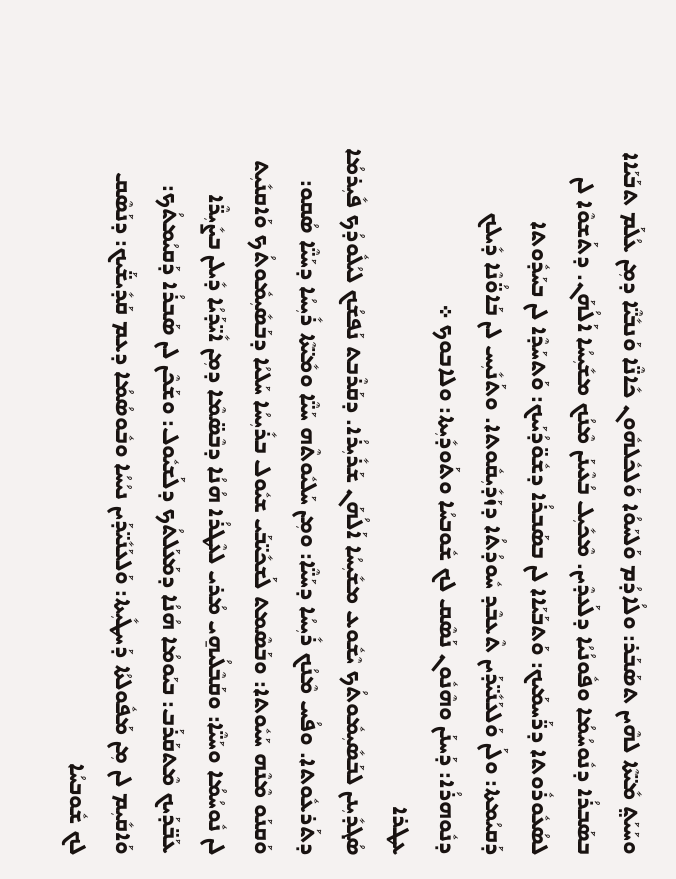ܘܚܰܝܰܬ݀ ܡܺܝ̈ܬܶܐ ܠܗܶܝܢ ܬܣܰܒܰܪ: ܘܠܳܐܕܳܡ ܘܰܠܚܰܘܳܐ ܘܰܠܟܽܠܗܽܘܢ ܟܺܐܢ̈ܶܐ ܘܰܢܒܺܝ̈ܶܐ ܕܡܼܢ ܥܳܠܰܡ ܬܒܰܝܰܐܐ ܒܣܰܒܪܳܐ ܕܢܽܘܚܳܡܳܐ ܘܦܽܘܢܳܝܳܐ ܕܠܰܥܕܶܝܢ. ܡܶܟܺܝܼܠ ܒܳܥܶܝܢܰܢ ܡܶܢܳܟ ܡܫܺܝܼܚܳܐ ܐܰܠܳܗܰܢ. ܕܬܰܫܘܶܐ ܠܢ ܠܣܳܥܽܘܪܽܘܬܐ ܕܪ̈ܰܚܡܰܝܟ: ܘܰܬܒܰܝܰܐܐ ܠܢ ܒܣܰܒܪܳܐ ܕܫܽܘ̈ܕܳܝܰܝܟ: ܘܰܬܚܰܕܶܐ ܠܢ ܒܚܰܕܽܘܬܐ ܕܰܩܝܳܡܬܐ: ܘܠܰܢ ܘܰܠܥܰܢܺܝ̈ܕܰܝܢ ܬܶܥܒܶܕ ܚܽܘܕܳܬܳܐ ܕܙܰܕܺܝܼܩܽܘܬܐ. ܘܬܰܢܺܝܼܚ ܠܢ ܒܰܐܘ̈ܳܢܶܐ ܕܺܝܠܟ ܕܢܽܘܗܪܳܐ: ܕܰܚܢܰܢ ܘܗܶܢܽܘܢ ܢܰܣܶܩ ܠܟ ܫܽܘܒܚܳܐ ܘܬܰܘܕܺܝܼܬܐ: ܘܠܐܒܘܟ ܀
ܥܛܪܐ
ܣܳܓܕܺܝܼܢܢ ܠܒܰܣܺܝܼܡܽܘܬܳܟ ܝܶܫܽܘܥ ܡܫܺܝܼܚܳܐ ܐܰܠܳܗܰܢ ܫܰܪܺܝܼܪܳܐ. ܕܩܰܪܶܒܬ ܢܰܦܫܳܟ ܠܝܳܠܽܘܕܳܟ ܦܺܝܼܪܡܳܐ ܕܬܰܪܥܽܘܬܐ. ܘܦܳܚ ܡܶܢܳܟ ܪܺܝܼܚܳܐ ܕܚܰܝ̈ܶܐ: ܘܡܼܢ ܚܰܠܝܽܘܬܶܗ ܚܰܝ̈ܶܐ ܘܡܺܝ̈ܬܶܐ ܪܺܝܼܚܳܐ ܕܚܰܝ̈ܶܐ ܣܳܩܘ: ܘܰܩܢܰܘ ܡܶܢܶܗ ܚܰܝܽܘܬܐ: ܘܒܰܣܶܡܬ ܠܰܫܟܺܝ̈ܒܰܝ ܫܝܽܘܠ ܒܪܺܝܼܚܳܐ ܚܰܠܝܳܐ ܕܒܰܣܺܝܼܡܽܘܬܳܟ ܘܰܐܩܢܺܝܼܬ ܠܢ ܢܽܘܚܳܡܳܐ ܘܚܰܝ̈ܶܐ: ܘܩܰܒܶܠܳܝܗ̱ܝ ܡܳܪܝ ܠܥܶܛܪܳܐ ܗܳܢܳܐ ܕܒܶܣ̈ܡܶܐ ܕܡܼܢ ܐܺܝ̈ܕܰܝܳܐ ܕܺܝܠܢ ܒܨܺܝܼܪ̈ܶܐ ܥܰܒ̈ܕܰܝܟ ܡܶܬܩܰܪܰܒ: ܒܝܰܘܡܳܐ ܗܳܢܳܐ ܕܡܰܥܰܠܬܳܟ ܕܠܰܫܝܽܘܠ: ܘܫܰܟܶܢ ܠܢ ܣܰܒܪܳܐ ܕܰܩܝܳܡܬܳܟ: ܘܰܐܩܺܝܼܡ ܠܢ ܡܼܢ ܡܰܦܽܘܠܬܳܐ ܕܰܚܛܺܝܼܬܐ: ܘܰܠܥܰܢܺܝ̈ܕܰܝܢ ܢܝܳܚܳܐ ܘܒܽܘܣܳܡܳܐ ܕܥܡ ܩܰܕܺܝܫ̈ܰܝܟ: ܕܢܰܣܶܩ ܠܟ ܫܽܘܒܚܳܐ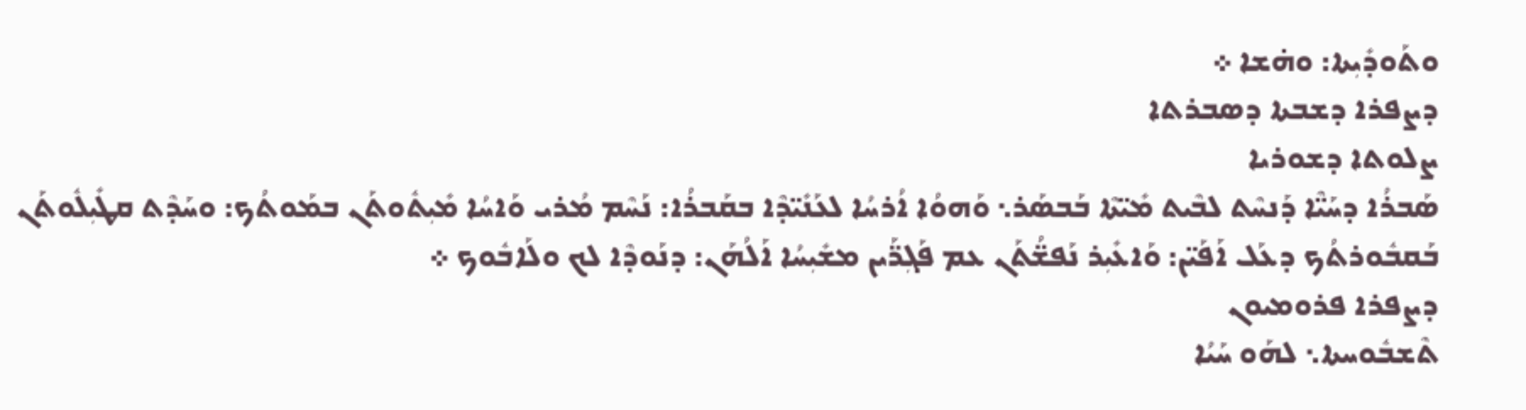ܘܬܰܘܕܺܝܼܬܐ: ܘܗ̇ܫܐ ܀
ܕܨܦܪܐ ܕܫܒܬܐ ܕܣܒܪܬܐ
ܨܠܘܬܐ ܕܫܘܪܝܐ
ܣܰܒܪܳܐ ܕܚܰܝ̈ܶܐ ܕܰܢܚܶܬ ܠܒܶܝܬ ܡܺܝ̈ܬܶܐ ܒܰܒܣܰܪ܆ ܘܰܗܘܳܐ ܐܳܪܚܳܐ ܠܥܰܢܺܝ̈ܕܶܐ ܒܩܰܒܪܳܐ: ܢܰܚܶܡ ܡܳܪܝ ܘܰܐܚܳܐ ܡܺܝܼܬܽܘܬܰܢ ܒܡܰܘܬܳܟ: ܘܚܰܕܶܬ ܩܛܺܝܼܠܽܘܬܰܢ ܒܰܩܒܽܘܪܬܳܟ ܕܥܰܠ ܐܰܦܰܝ̈ܢ: ܘܰܐܥܺܝܼܪ ܢܰܦܫ̈ܳܬܰܢ ܥܡ ܦܰܓܼܪ̈ܰܝܢ ܡܫܺܝܼܚܳܐ ܐܰܠܳܗܰܢ: ܕܢܰܘܕܶܐ ܠܟ ܘܠܰܐܒܽܘܟ ܀
ܕܨܦܪܐ ܦܪܘܡܝܘܢ
ܬܶܫܒܽܘܚܬܐ܆ ܠܗܰܘ ܚܰܝܳܐ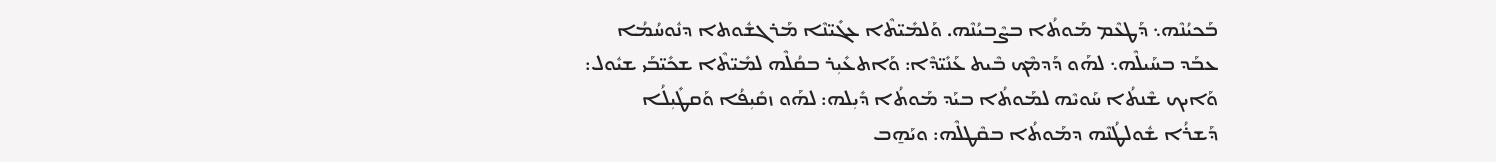ܒܰܟܝܳܢܶܗ܆ ܕܰܛܥܶܡ ܡܰܘܬܳܐ ܒܨܶܒܝܳܢܶܗ. ܘܰܠܡܺܝ̈ܬܶܐ ܥܓܺܝ̈ܢܶܐ ܡܰܪܓܫܽܘܬܐ ܕܢܽܘܚܳܡܳܐ ܥܒܰܕ ܒܚܰܝܠܶܗ܆ ܠܗܰܘ ܕܰܕܡܶܟ ܒܶܝܬ ܥܰܢܺܝ̈ܕܶܐ: ܘܰܐܬܥܺܝܼܪ ܒܩܳܠܶܗ ܠܡܺܝ̈ܬܶܐ ܫܟܺܝ̈ܒܰܝ ܫܝܽܘܠ: ܘܰܐܝܟ ܫܶܢܬܳܐ ܚܰܘܝܶܗ ܠܡܰܘܬܳܐ ܒܝܰܕ ܡܰܘܬܳܐ ܕܺܝܼܠܗ: ܠܗܰܘ ܙܩܺܝܼܦܳܐ ܘܰܩܛܺܝܼܠܳܐ ܕܰܫܪܳܐ ܫܽܘܠܛܳܢܶܗ ܕܡܰܘܬܳܐ ܒܩܶܛܠܶܗ: ܘܝܰܗ̱ܒ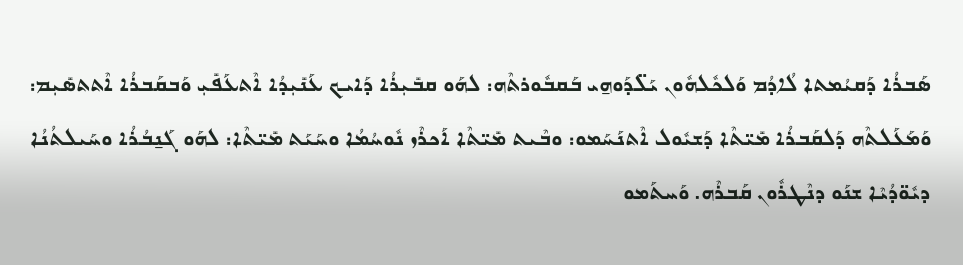ܣܰܒܪܳܐ ܕܰܩܝܳܡܬܐ ܠܳܐܕܳܡ ܘܰܠܟܽܠܗܽܘܢ ܝܰܠ̈ܕܰܘܗ̱ܝ ܒܰܩܒܽܘܪܬܶܗ: ܠܗܰܘ ܩܒܺܝܼܪܳܐ ܕܰܐܝܟ ܥܰܢܺܝܼܕܳܐ ܐܶܬܥܰܦܺܝܼ ܘܰܒܩܰܒܪܳܐ ܐܶܬܬܣܺܝܼܡ: ܘܰܡܰܥܰܠܬܶܗ ܕܰܠܩܰܒܪܳܐ ܡܺܝ̈ܬܶܐ ܕܰܫܝܽܘܠ ܐܶܬܢܰܚܰܡܘ: ܘܒܶܝܬ ܡܺܝ̈ܬܶܐ ܐܰܟܪܶܙ ܢܽܘܚܳܡܳܐ ܘܚܰܝܰܬ ܡܺܝ̈ܬܶܐ: ܠܗܰܘ ܓܰܢ̱ܒܳܪܳܐ ܘܚܰܝܠܬܳܢܳܐ ܕܝܽܘ̈ܕܳܝܶܐ ܫܢܰܘ ܕܢܶܛܪܽܘܢ ܩܰܒܪܶܗ. ܘܰܚܬܰܡܘ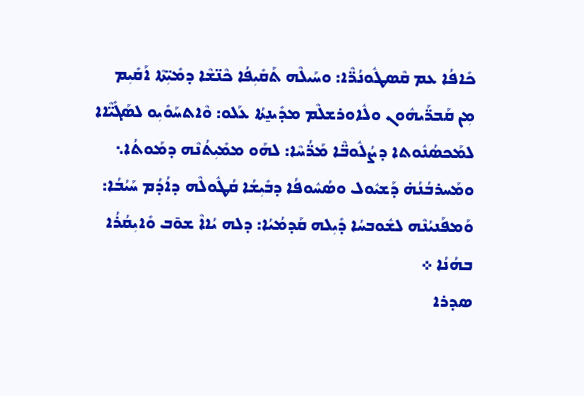ܟܺܐܦܳܐ ܥܡ ܩܶܣܛܽܘܢܳܪ̈ܶܐ: ܘܚܰܝܠܶܗ ܬܰܩܺܝܼܦܳܐ ܟܶܢ̈ܫܶܐ ܕܡܺܝܼ̈ܬܶܐ ܐܰܩܺܝܼܡ ܡܼܢ ܩܰܒܪ̈ܰܝܗܽܘܢ ܘܠܽܐܘܪܫܠܶܡ ܡܕܺܝܢ̱ܬܳܐ ܥܰܠܘ: ܘܶܐܬܚܰܘܺܝܼܘ ܠܣܰܓܺܝ̈ܶܐܐ ܠܡܰܟܣܳܢܽܘܬܐ ܕܨܳܠܽܘܒ̈ܶܐ ܡܰܪ̈ܳܚܶܐ: ܠܗܰܘ ܡܡܺܝܼܬܳܢܶܗ ܕܡܰܘܬܳܐ܆ ܘܡܰܚܪܒܳܢܳܗ̇ ܕܰܫܝܽܘܠ ܘܣܳܚܽܘܦܳܐ ܕܒܺܝܼܫܳܐ ܩܳܛܽܘܠܶܗ ܕܐܳܕܳܡ ܚܰܝܳܒܳܐ: ܘܰܡܦܰܢܝܳܢܶܗ ܠܫܽܘܒܚܳܐ ܕܺܝܼܠܗ ܩܰܕܡܳܝܳܐ: ܕܠܗ ܝܳܐܐܶ ܫܘ̄ܒ ܘܺܐܝܼܩܳܪܳܐ ܒܗܳܢܳܐ ܀
ܣܕܪܐ